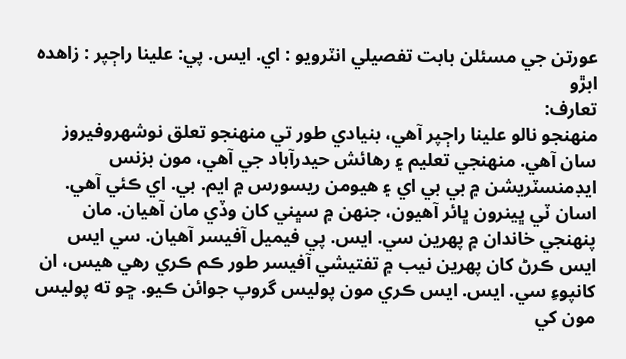عورتن جي مسئلن بابت تفصيلي انٽرويو : اي. ايس. پي: علينا راڄپر : زاهده ابڙو
تعارف:
منهنجو نالو علينا راڄپر آهي، بنيادي طور تي منهنجو تعلق نوشهروفيروز سان آهي. منهنجي تعليم ۽ رهائش حيدرآباد جي آهي، مون بزنس ايڊمنسٽريشن ۾ بي بي اي ۽ هيومن ريسورس ۾ ايم. بي. اي ڪئي آهي. اسان ٽي ڀينرون ڀائر آهيون، جنهن ۾ سڀني کان وڏي مان آهيان. مان پنهنجي خاندان ۾ پهرين سي. ايس. پي فيميل آفيسر آهيان. سي ايس ايس ڪرڻ کان پهرين نيب ۾ تفتيشي آفيسر طور ڪم ڪري رهي هيس، ان کانپوءِ سي. ايس. ايس ڪري مون پوليس گروپ جوائن ڪيو. ڇو ته پوليس مون کي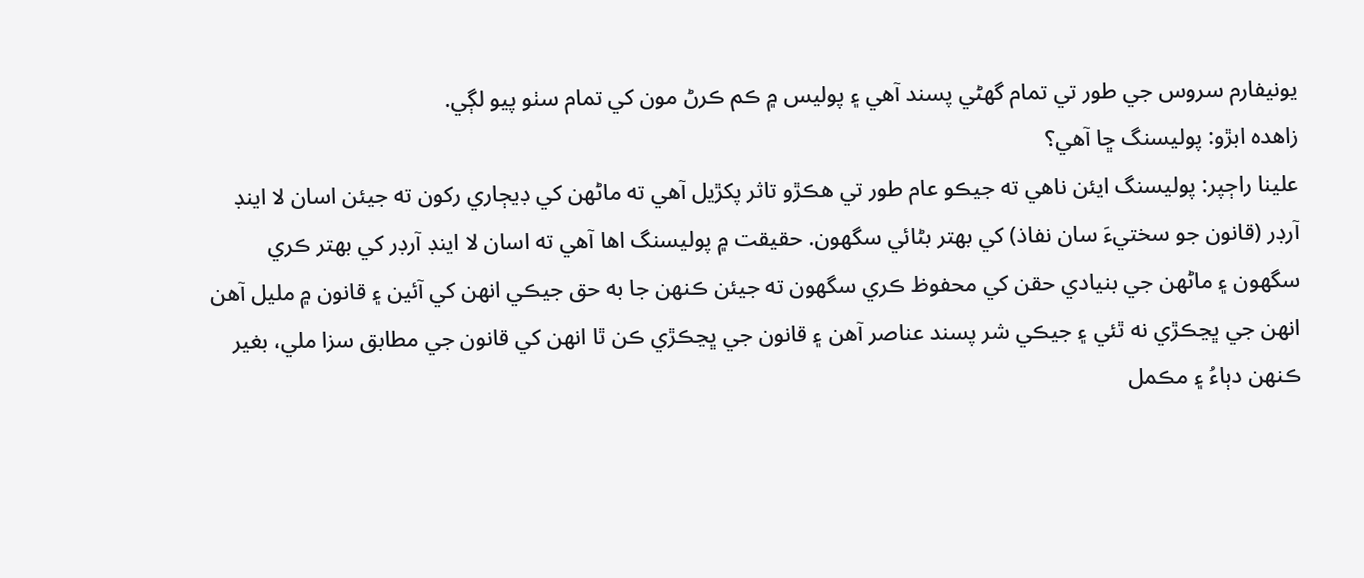يونيفارم سروس جي طور تي تمام گهڻي پسند آهي ۽ پوليس ۾ ڪم ڪرڻ مون کي تمام سٺو پيو لڳي.
زاهده ابڙو: پوليسنگ ڇا آهي؟
علينا راڄپر: پوليسنگ ايئن ناهي ته جيڪو عام طور تي هڪڙو تاثر پکڙيل آهي ته ماڻهن کي ڊيڄاري رکون ته جيئن اسان لا اينڊ آرڊر (قانون جو سختيءَ سان نفاذ) کي بهتر بڻائي سگهون. حقيقت ۾ پوليسنگ اها آهي ته اسان لا اينڊ آرڊر کي بهتر ڪري سگهون ۽ ماڻهن جي بنيادي حقن کي محفوظ ڪري سگهون ته جيئن ڪنهن جا به حق جيڪي انهن کي آئين ۽ قانون ۾ مليل آهن انهن جي ڀڃڪڙي نه ٿئي ۽ جيڪي شر پسند عناصر آهن ۽ قانون جي ڀڃڪڙي ڪن ٿا انهن کي قانون جي مطابق سزا ملي، بغير ڪنهن دٻاءُ ۽ مڪمل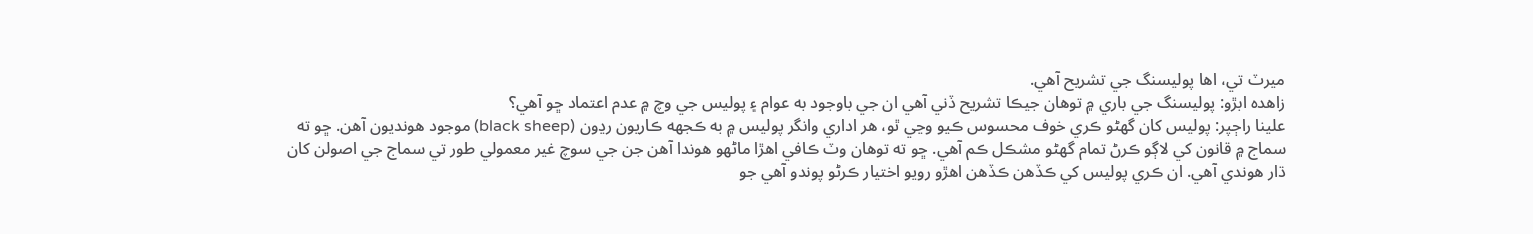ميرٽ تي، اها پوليسنگ جي تشريح آهي.
زاهده ابڙو: پوليسنگ جي باري ۾ توهان جيڪا تشريح ڏني آهي ان جي باوجود به عوام ۽ پوليس جي وچ ۾ عدم اعتماد ڇو آهي؟
علينا راڄپر: پوليس کان گهڻو ڪري خوف محسوس ڪيو وڃي ٿو، هر اداري وانگر پوليس ۾ به ڪجهه ڪاريون رڍون (black sheep) موجود هونديون آهن. ڇو ته سماج ۾ قانون کي لاڳو ڪرڻ تمام گهڻو مشڪل ڪم آهي. ڇو ته توهان وٽ ڪافي اهڙا ماڻهو هوندا آهن جن جي سوچ غير معمولي طور تي سماج جي اصولن کان ڌار هوندي آهي. ان ڪري پوليس کي ڪڏهن ڪڏهن اهڙو رويو اختيار ڪرڻو پوندو آهي جو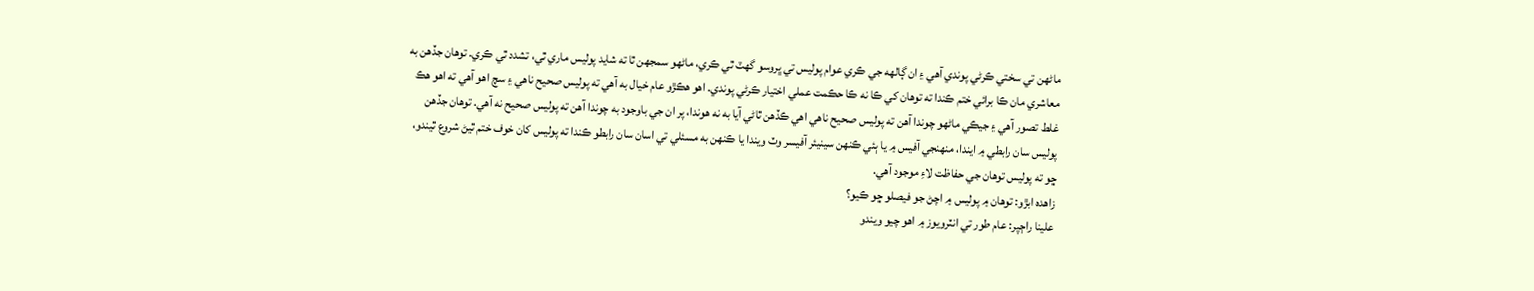ماڻهن تي سختي ڪرڻي پوندي آهي ۽ ان ڳالهه جي ڪري عوام پوليس تي ڀروسو گهٽ ٿي ڪري، ماڻهو سمجهن ٿا ته شايد پوليس ماري ٿي، تشدد ٿي ڪري. توهان جڏهن به معاشري مان ڪا برائي ختم ڪندا ته توهان کي ڪا نه ڪا حڪمت عملي اختيار ڪرڻي پوندي. اهو هڪڙو عام خيال به آهي ته پوليس صحيح ناهي ۽ سچ اهو آهي ته اهو هڪ غلط تصور آهي ۽ جيڪي ماڻهو چوندا آهن ته پوليس صحيح ناهي اهي ڪڏهن ٿاڻي آيا به نه هوندا، پر ان جي باوجود به چوندا آهن ته پوليس صحيح نه آهي. توهان جڏهن پوليس سان رابطي ۾ ايندا، منهنجي آفيس ۾ يا ٻئي ڪنهن سينيئر آفيسر وٽ ويندا يا ڪنهن به مسئلي تي اسان سان رابطو ڪندا ته پوليس کان خوف ختم ٿيڻ شروع ٿيندو، ڇو ته پوليس توهان جي حفاظت لاءِ موجود آهي.
زاهده ابڙو: توهان ۾ پوليس ۾ اچڻ جو فيصلو ڇو ڪيو؟
علينا راڄپر: عام طور تي انٽرويوز ۾ اهو چيو ويندو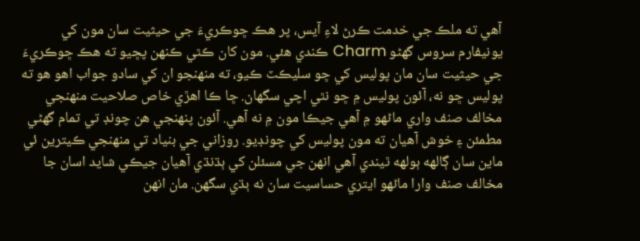آهي ته ملڪ جي خدمت ڪرڻ لاءِ آيس، پر هڪ ڇوڪريءَ جي حيثيت سان مون کي يونيفارم سروس گهڻو Charm ڪندي هئي. مون کان ڪٿي ڪنهن پڇيو ته هڪ ڇوڪريءَ جي حيثيت سان مان پوليس کي ڇو سليڪٽ ڪيو، ته منهنجو ان کي سادو جواب اهو هو ته پوليس ڇو نه، آئون پوليس ۾ ڇو نٿي اچي سگهان. ڇا ڪا اهڙي خاص صلاحيت منهنجي مخالف صنف واري ماڻهو ۾ آهي جيڪا مون ۾ نه آهي. آئون پنهنجي هن چونڊ تي تمام گهڻي مطمئن ۽ خوش آهيان ته مون پوليس کي چونڊيو. روزاني جي بنياد تي منهنجي ڪيترين ئي ماين سان ڳالهه ٻولهه ٿيندي آهي انهن جي مسئلن کي ٻڌنڌي آهيان جيڪي شايد اسان جا مخالف صنف وارا ماڻهو ايتري حساسيت سان نه ٻڌي سگهن. مان انهن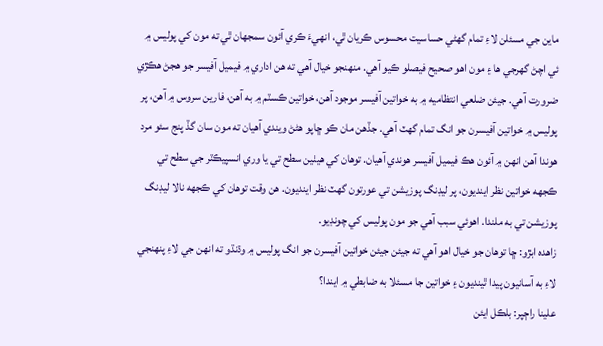ماين جي مسئلن لاءِ تمام گهڻي حساسيت محسوس ڪريان ٿي، انهيءَ ڪري آئون سمجهان ٿي ته مون کي پوليس ۾ ئي اچڻ گهرجي ها ۽ مون اهو صحيح فيصلو ڪيو آهي. منهنجو خيال آهي ته هن اداري ۾ فيميل آفيسر جو هجڻ هڪڙي ضرورت آهي. جيئن ضلعي انتظاميه ۾ به خواتين آفيسر موجود آهن، خواتين ڪسٽم ۾ به آهن، فارين سروس ۾ آهن، پر پوليس ۾ خواتين آفيسرن جو انگ تمام گهٽ آهي. جڏهن مان ڪو ڇاپو هڻڻ ويندي آهيان ته مون سان گڏ پنج سئو مرد هوندا آهن انهن ۾ آئون هڪ فيميل آفيسر هوندي آهيان. توهان کي هيٺين سطح تي يا وري انسپيڪٽر جي سطح تي ڪجهه خواتين نظر اينديون، پر ليڊنگ پوزيشن تي عورتون گهٽ نظر اينديون. هن وقت توهان کي ڪجهه نالا ليڊنگ پوزيشن تي به ملندا. اهوئي سبب آهي جو مون پوليس کي چونڊيو.
زاهده ابڙو: ڇا توهان جو خيال اهو آهي ته جيئن جيئن خواتين آفيسرن جو انگ پوليس ۾ وڌنڌو ته انهن جي لاءِ پنهنجي لاءِ به آسانيون پيدا ٿينديون ۽ خواتين جا مسئلا به ضابطي ۾ ايندا؟
علينا راڄپر: بلڪل ايئن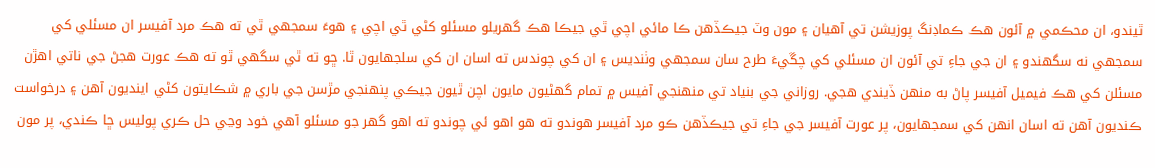ٿيندو، ان محڪمي ۾ آئون هڪ ڪماڊنگ پوزيشن تي آهيان ۽ مون وٽ جيڪڏهن ڪا مائي اچي ٿي جيڪا هڪ گهريلو مسئلو کڻي ٿي اچي ۽ هوءَ سمجهي ٿي ته هڪ مرد آفيسر ان مسئلي کي سمجهي نه سگهندو ۽ ان جي جاءِ تي آئون ان مسئلي کي چڱيءَ طرح سان سمجهي وٺنديس ۽ ان کي چوندس ته اسان ان کي سلجهايون ٿا. ڇو ته ٿي سگهي ٿو ته هڪ عورت هجڻ جي ناتي اهڙن مسئلن کي هڪ فيميل آفيسر پاڻ به منهن ڏيندي هجي. روزاني جي بنياد تي منهنجي آفيس ۾ تمام گهڻيون مايون اچن ٿيون جيڪي پنهنجي مڙسن جي باري ۾ شڪايتون کڻي اينديون آهن ۽ درخواست ڪنديون آهن ته اسان انهن کي سمجهايون، پر عورت آفيسر جي جاءِ تي جيڪڏهن ڪو مرد آفيسر هوندو ته هو اهو ئي چوندو ته اهو گهر جو مسئلو آهي خود وڃي حل ڪري پوليس ڇا ڪندي، پر مون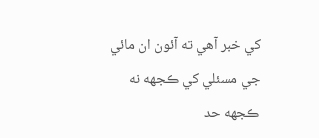کي خبر آهي ته آئون ان مائي جي مسئلي کي ڪجهه نه ڪجهه حد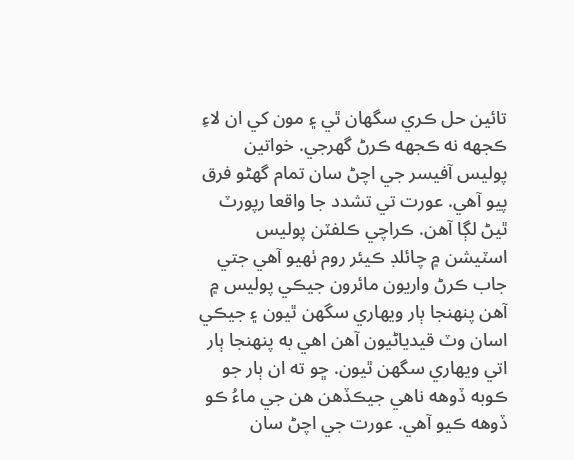تائين حل ڪري سگهان ٿي ۽ مون کي ان لاءِ ڪجهه نه ڪجهه ڪرڻ گهرجي. خواتين پوليس آفيسر جي اچڻ سان تمام گهڻو فرق پيو آهي. عورت تي تشدد جا واقعا رپورٽ ٿيڻ لڳا آهن. ڪراچي ڪلفٽن پوليس اسٽيشن ۾ چائلڊ ڪيئر روم ٺهيو آهي جتي جاب ڪرڻ واريون مائرون جيڪي پوليس ۾ آهن پنهنجا ٻار ويهاري سگهن ٿيون ۽ جيڪي اسان وٽ قيدياڻيون آهن اهي به پنهنجا ٻار اتي ويهاري سگهن ٿيون. ڇو ته ان ٻار جو ڪوبه ڏوهه ناهي جيڪڏهن هن جي ماءُ ڪو ڏوهه ڪيو آهي. عورت جي اچڻ سان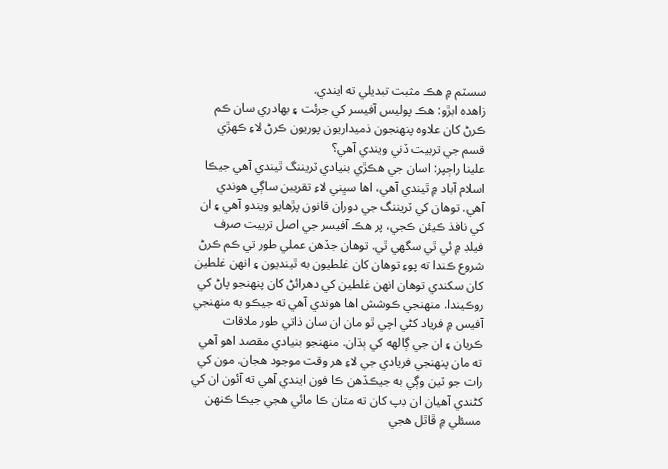سسٽم ۾ هڪ مثبت تبديلي ته ايندي.
زاهده ابڙو: هڪ پوليس آفيسر کي جرئت ۽ بهادري سان ڪم ڪرڻ کان علاوه پنهنجون ذميداريون پوريون ڪرڻ لاءِ ڪهڙي قسم جي تربيت ڏني ويندي آهي؟
علينا راڄپر: اسان جي هڪڙي بنيادي ٽريننگ ٿيندي آهي جيڪا اسلام آباد ۾ ٿيندي آهي، اها سڀني لاءِ تقريبن ساڳي هوندي آهي. توهان کي ٽريننگ جي دوران قانون پڙهايو ويندو آهي ۽ ان کي نافذ ڪيئن ڪجي، پر هڪ آفيسر جي اصل تربيت صرف فيلڊ ۾ ئي ٿي سگهي ٿي. توهان جڏهن عملي طور تي ڪم ڪرڻ شروع ڪندا ته پوءِ توهان کان غلطيون به ٿينديون ۽ انهن غلطين کان سکندي توهان انهن غلطين کي دهرائڻ کان پنهنجو پاڻ کي روڪيندا. منهنجي ڪوشش اها هوندي آهي ته جيڪو به منهنجي آفيس ۾ فرياد کڻي اچي ٿو مان ان سان ذاتي طور ملاقات ڪريان ۽ ان جي ڳالهه کي ٻڌان. منهنجو بنيادي مقصد اهو آهي ته مان پنهنجي فريادي جي لاءِ هر وقت موجود هجان. مون کي رات جو ٽين وڳي به جيڪڏهن ڪا فون ايندي آهي ته آئون ان کي کڻندي آهيان ان ڊپ کان ته متان ڪا مائي هجي جيڪا ڪنهن مسئلي ۾ ڦاٿل هجي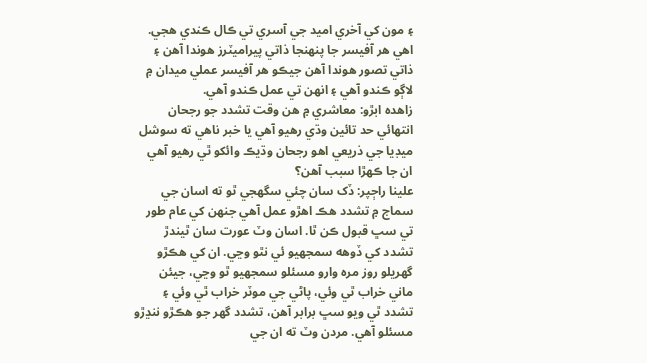۽ مون کي آخري اميد جي آسري تي ڪال ڪندي هجي. اهي هر آفيسر جا پنهنجا ذاتي پيراميٽرز هوندا آهن ۽ ذاتي تصور هوندا آهن جيڪو هر آفيسر عملي ميدان ۾ لاڳو ڪندو آهي ۽ انهن تي عمل ڪندو آهي.
زاهده ابڙو: معاشري ۾ هن وقت تشدد جو رجحان انتهائي حد تائين وڌي رهيو آهي يا خبر ناهي ته سوشل ميڊيا جي ذريعي اهو رجحان وڌيڪ وائکو ٿي رهيو آهي ان جا ڪهڙا سبب آهن؟
علينا راڄپر: ڏک سان چئي سگهجي ٿو ته اسان جي سماج ۾ تشدد هڪ اهڙو عمل آهي جنهن کي عام طور تي سڀ قبول ڪن ٿا. اسان وٽ عورت سان ٿيندڙ تشدد کي ڏوهه سمجهيو ئي نٿو وڃي. ان کي هڪڙو گهريلو روز مره وارو مسئلو سمجهيو ٿو وڃي، جيئن ماني خراب ٿي وئي، پاڻي جي موٽر خراب ٿي وئي ۽ تشدد ٿي ويو سڀ برابر آهن، تشدد گهر جو هڪڙو ننڍڙو مسئلو آهي. مردن وٽ ته ان جي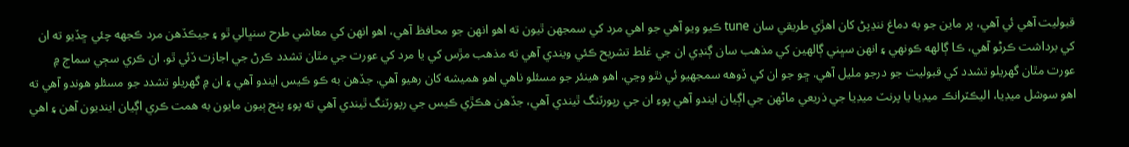قبوليت آهي ئي آهي، پر ماين جو به دماغ ننڍپڻ کان اهڙي طريقي سان tune ڪيو ويو آهي جو اهي مرد کي سمجهن ٿيون ته اهو انهن جو محافظ آهي، اهو انهن کي معاشي طرح سنڀالي ٿو ۽ جيڪڏهن مرد ڪجهه چئي ڇڏيو ته ان کي برداشت ڪرڻو آهي، ڪا ڳالهه ڪونهي ۽ انهن سڀني ڳالهين کي مذهب سان ڳنڍي ان جي غلط تشريح ڪئي ويندي آهي ته مذهب مڙس کي يا مرد کي عورت جي مٿان تشدد ڪرڻ جي اجازت ڏئي ٿو. ان ڪري سڄي سماج ۾ عورت مٿان گهريلو تشدد کي قبوليت جو درجو مليل آهي. ڇو جو ان کي ڏوهه سمجهيو ئي نٿو وڃي. اهو هينئر جو مسئلو ناهي اهو هميشه کان رهيو آهي. جڏهن به ڪو ڪيس ايندو آهي ۽ ان ۾ گهريلو تشدد جو مسئلو هوندو آهي ته اهو سوشل ميڊيا، اليڪٽرانڪ ميڊيا يا پرنٽ ميڊيا جي ذريعي ماڻهن جي اڳيان ايندو آهي پوءِ ان جي رپورٽنگ ٿيندي آهي، جڏهن هڪڙي ڪيس جي رپورٽنگ ٿيندي آهي ته پوءِ پنج ٻيون مايون به همت ڪري اڳيان اينديون آهن ۽ اهي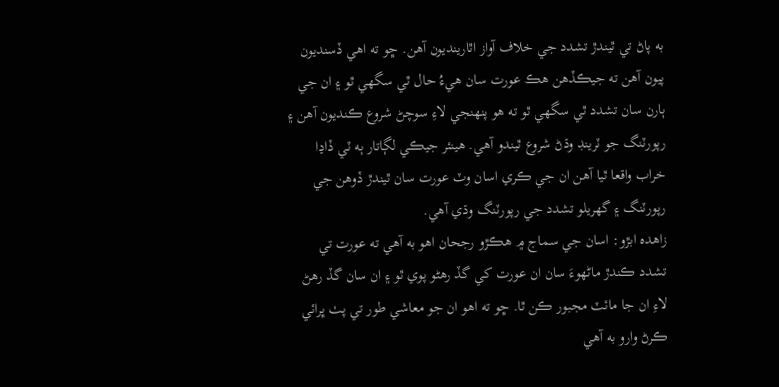به پاڻ تي ٿيندڙ تشدد جي خلاف آواز اٿارينديون آهن. ڇو ته اهي ڏسنديون پيون آهن ته جيڪڏهن هڪ عورت سان هيءُ حال ٿي سگهي ٿو ۽ ان جي ٻارن سان تشدد ٿي سگهي ٿو ته هو پنهنجي لاءِ سوچڻ شروع ڪنديون آهن ۽ رپورٽنگ جو ٽرينڊ وڌڻ شروع ٿيندو آهي. هينئر جيڪي لڳاتار ٻه ٽي ڏاڍا خراب واقعا ٿيا آهن ان جي ڪري اسان وٽ عورت سان ٿيندڙ ڏوهن جي رپورٽنگ ۽ گهريلو تشدد جي رپورٽنگ وڌي آهي.
زاهده ابڙو: اسان جي سماج ۾ هڪڙو رجحان اهو به آهي ته عورت تي تشدد ڪندڙ ماڻهوءَ سان ان عورت کي گڏ رهڻو پوي ٿو ۽ ان سان گڏ رهڻ لاءِ ان جا مائٽ مجبور ڪن ٿا. ڇو ته اهو ان جو معاشي طور تي پٺ ڀرائي ڪرڻ وارو به آهي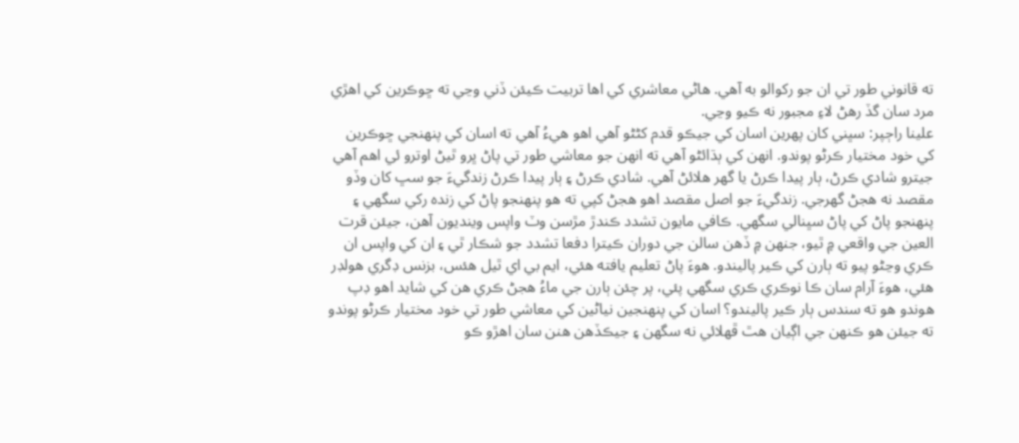ته قانوني طور تي ان جو رکوالو به آهي. هاڻي معاشري کي اها تربيت ڪيئن ڏني وڃي ته ڇوڪرين کي اهڙي مرد سان گڏ رهڻ لاءِ مجبور نه ڪيو وڃي.
علينا راڄپر: سڀني کان پهرين اسان کي جيڪو قدم کڻڻو آهي اهو هيءُ آهي ته اسان کي پنهنجي ڇوڪرين کي خود مختيار ڪرڻو پوندو. انهن کي ٻڌائڻو آهي ته انهن جو معاشي طور تي پاڻ ڀرو ٿيڻ اوترو ئي اهم آهي جيترو شادي ڪرڻ، ٻار پيدا ڪرڻ يا گهر هلائڻ آهي. شادي ڪرڻ ۽ ٻار پيدا ڪرڻ زندگيءَ جو سڀ کان وڏو مقصد نه هجڻ گهرجي. زندگيءَ جو اصل مقصد اهو هجڻ کپي ته هو پنهنجو پاڻ کي زنده رکي سگهي ۽ پنهنجو پاڻ کي پاڻ سڀنالي سگهي. ڪافي مايون تشدد ڪندڙ مڙسن وٽ واپس وينديون آهن، جيئن قرت العين جي واقعي ۾ ٿيو، جنهن ۾ ڏهن سالن جي دوران ڪيترا دفعا تشدد جو شڪار ٿي ۽ ان کي واپس ان ڪري وڃڻو پيو ته ٻارن کي ڪير پاليندو. هوءَ پاڻ تعليم يافته هئي، ايم بي اي ٿيل هئس، بزنس ڊگري هولڊر هئي، هوءَ آرام سان ڪا نوڪري ڪري سگهي پئي، پر چئن ٻارن جي ماءُ هجڻ ڪري هن کي شايد اهو ڊپ هوندو هو ته سندس ٻار ڪير پاليندو؟ اسان کي پنهنجين نياڻين کي معاشي طور تي خود مختيار ڪرڻو پوندو ته جيئن هو ڪنهن جي اڳيان هٿ ڦهلائي نه سگهن ۽ جيڪڏهن هنن سان اهڙو ڪو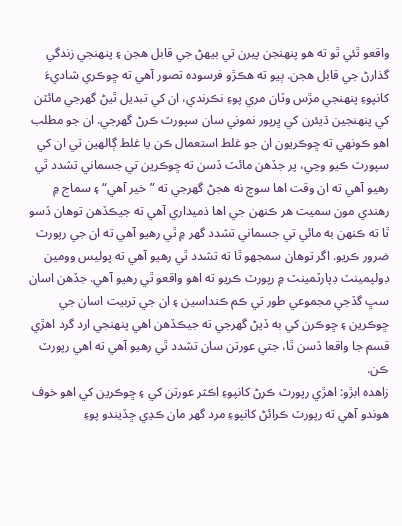واقعو ٿئي ٿو ته هو پنهنجن پيرن تي بيهڻ جي قابل هجن ۽ پنهنجي زندگي گذارڻ جي قابل هجن. ٻيو ته هڪڙو فرسوده تصور آهي ته ڇوڪري شاديءَ کانپوءِ پنهنجي مڙس وٽان مري پوءِ نڪرندي، ان کي تبديل ٿيڻ گهرجي مائٽن کي پنهنجين ڌيئرن کي ڀرپور نموني سان سپورٽ ڪرڻ گهرجي. ان جو مطلب اهو ڪونهي ته ڇوڪريون ان جو غلط استعمال ڪن يا غلط ڳالهين تي ان کي سپورٽ ڪيو وڃي، پر جڏهن مائٽ ڏسن ته ڇوڪرين تي جسماني تشدد ٿي رهيو آهي ته ان وقت اها سوچ نه هجڻ گهرجي ته ”خير آهي“ ۽ سماج ۾ رهندي مون سميت هر ڪنهن جي اها ذميداري آهي ته جيڪڏهن توهان ڏسو ٿا ته ڪنهن به مائي تي جسماني تشدد گهر ۾ ٿي رهيو آهي ته ان جي رپورٽ ضرور ڪريو. اگر توهان سمجهو ٿا ته تشدد ٿي رهيو آهي ته پوليس وومين ڊولپمينٽ ڊپارٽمينٽ ۾ رپورٽ ڪريو ته اهو واقعو ٿي رهيو آهي. جڏهن اسان سڀ گڏجي مجموعي طور تي ڪم ڪنداسين ۽ ان جي تربيت اسان جي ڇوڪرين ۽ ڇوڪرن کي به ڏيڻ گهرجي ته جيڪڏهن اهي پنهنجي ارد گرد اهڙي قسم جا واقعا ڏسن ٿا، جتي عورتن سان تشدد ٿي رهيو آهي ته اهي رپورٽ ڪن.
زاهده ابڙو: اهڙي رپورٽ ڪرڻ کانپوءِ اڪثر عورتن کي ۽ ڇوڪرين کي اهو خوف هوندو آهي ته رپورٽ ڪرائڻ کانپوءِ مرد گهر مان ڪڍي ڇڏيندو پوءِ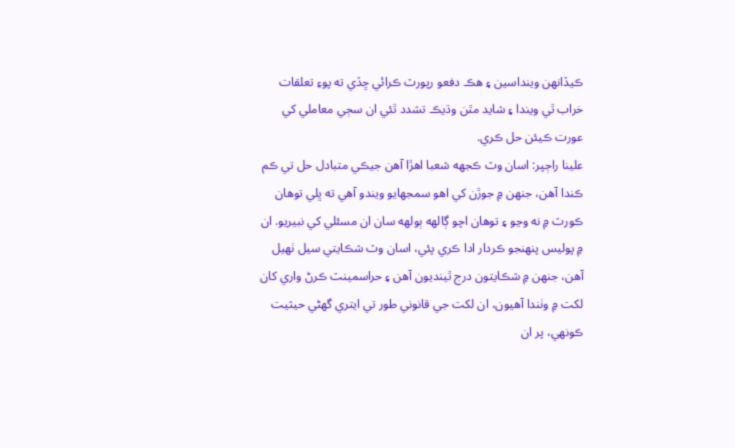ڪيڏانهن وينداسين ۽ هڪ دفعو رپورٽ ڪرائي ڇڏي ته پوءِ تعلقات خراب ٿي ويندا ۽ شايد مٿن وڌيڪ تشدد ٿئي ان سڄي معاملي کي عورت ڪيئن حل ڪري.
علينا راڄپر: اسان وٽ ڪجهه شعبا اهڙا آهن جيڪي متبادل حل تي ڪم ڪندا آهن، جنهن ۾ جوڙن کي اهو سمجهايو ويندو آهي ته ڀلي توهان ڪورٽ ۾ نه وڃو ۽ توهان اچو ڳالهه ٻولهه سان ان مسئلي کي نبيريو. ان ۾ پوليس پنهنجو ڪردار ادا ڪري پئي، اسان وٽ شڪايتي سيل ٺهيل آهن، جنهن ۾ شڪايتون درج ٿينديون آهن ۽ حراسمينٽ ڪرڻ واري کان لکت ۾ وٺندا آهيون، ان لکت جي قانوني طور تي ايتري گهڻي حيثيت ڪونهي، پر ان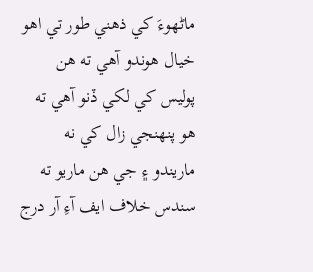ماڻهوءَ کي ذهني طور تي اهو خيال هوندو آهي ته هن پوليس کي لکي ڏنو آهي ته هو پنهنجي زال کي نه ماريندو ۽ جي هن ماريو ته سندس خلاف ايف آءِ آر درج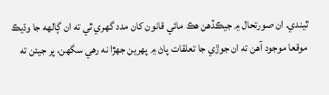ٿيندي. ان صورتحال ۾ جيڪڏهن هڪ مائي قانون کان مدد گهري ٿي ته ان ڳالهه جا وڌيڪ موقعا موجود آهن ته ان جوڙي جا تعلقات پاڻ ۾ پهرين جهڙا نه رهي سگهن، پر جيئن ته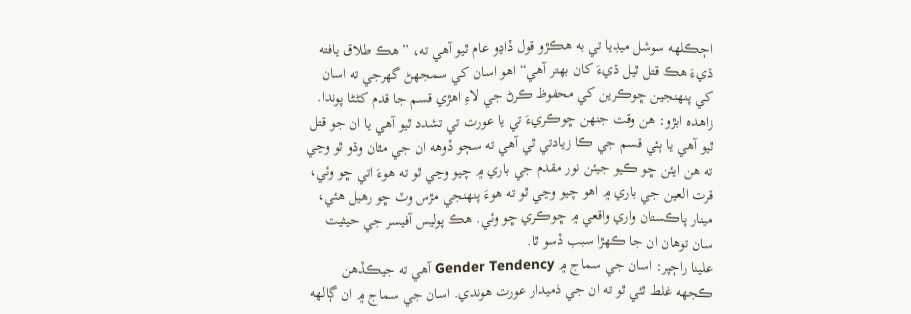اڄڪلهه سوشل ميڊيا تي به هڪڙو قول ڏاڍو عام ٿيو آهي ته، ”هڪ طلاق يافته ڌيءَ هڪ قتل ٿيل ڌيءَ کان بهتر آهي“ اهو اسان کي سمجهڻ گهرجي ته اسان کي پنهنجين ڇوڪرين کي محفوظ ڪرڻ جي لاءِ اهڙي قسم جا قدم کڻڻا پوندا.
زاهده ابڙو: هن وقت جنهن ڇوڪريءَ تي يا عورت تي تشدد ٿيو آهي يا ان جو قتل ٿيو آهي يا ٻئي قسم جي ڪا زيادتي ٿي آهي ته سڄو ڏوهه ان جي مٿان وڌو ٿو وڃي ته هن ايئن ڇو ڪيو جيئن نور مقدم جي باري ۾ چيو وڃي ٿو ته هوءَ اتي ڇو وئي، قرت العين جي باري ۾ اهو چيو وڃي ٿو ته هوءَ پنهنجي مڙس وٽ ڇو رهيل هئي، مينار پاڪستان واري واقعي ۾ ڇوڪري ڇو وئي. هڪ پوليس آفيسر جي حيثيت سان توهان ان جا ڪهڙا سبب ڏسو ٿا.
علينا راڄپر: اسان جي سماج ۾ Gender Tendency آهي ته جيڪڏهن ڪجهه غلط ٿئي ٿو ته ان جي ذميدار عورت هوندي. اسان جي سماج ۾ ان ڳالهه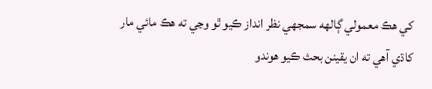کي هڪ معمولي ڳالهه سمجهي نظر انداز ڪيو ٿو وڃي ته هڪ مائي مار کاڌي آهي ته ان يقينن بحث ڪيو هوندو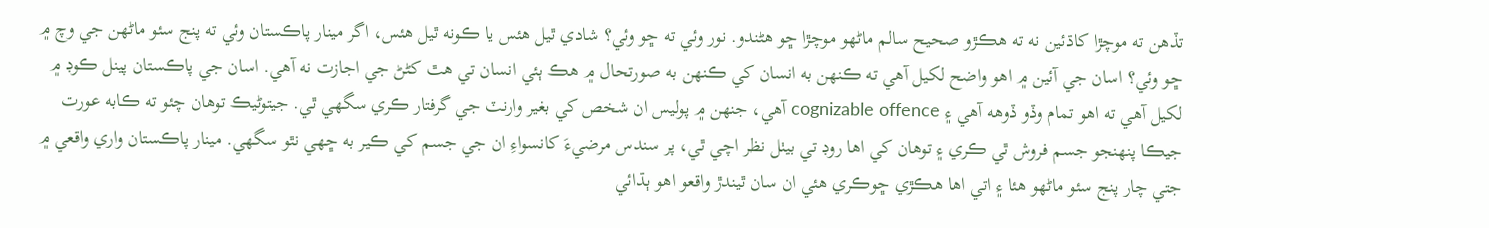تڏهن ته موچڙا کاڌئين نه ته هڪڙو صحيح سالم ماڻهو موچڙا ڇو هڻندو. نور وئي ته ڇو وئي؟ شادي ٿيل هئس يا ڪونه ٿيل هئس، اگر مينار پاڪستان وئي ته پنج سئو ماڻهن جي وچ ۾ ڇو وئي؟ اسان جي آئين ۾ اهو واضح لکيل آهي ته ڪنهن به انسان کي ڪنهن به صورتحال ۾ هڪ ٻئي انسان تي هٿ کڻڻ جي اجازت نه آهي. اسان جي پاڪستان پينل ڪوڊ ۾ لکيل آهي ته اهو تمام وڏو ڏوهه آهي ۽ cognizable offence آهي، جنهن ۾ پوليس ان شخص کي بغير وارنٽ جي گرفتار ڪري سگهي ٿي. جيتوڻيڪ توهان چئو ته ڪابه عورت جيڪا پنهنجو جسم فروش ٿي ڪري ۽ توهان کي اها روڊ تي بيٺل نظر اچي ٿي، پر سندس مرضيءَ کانسواءِ ان جي جسم کي ڪير به ڇهي نٿو سگهي. مينار پاڪستان واري واقعي ۾ جتي چار پنج سئو ماڻهو هئا ۽ اتي اها هڪڙي ڇوڪري هئي ان سان ٿيندڙ واقعو اهو ٻڌائي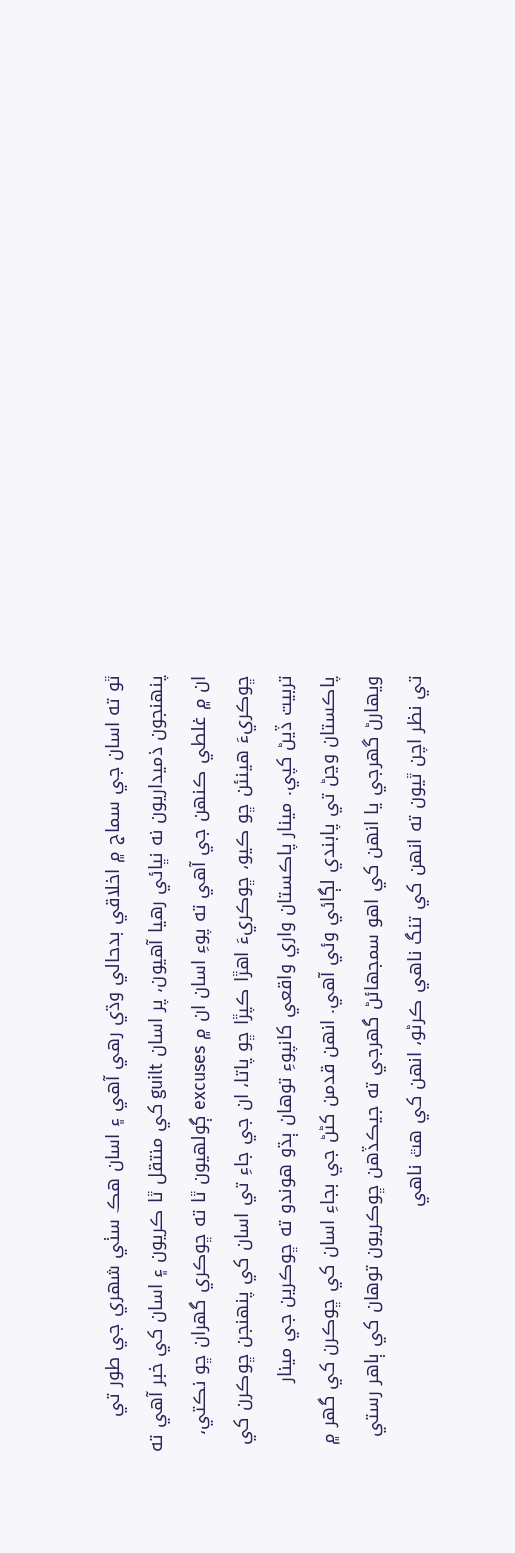ٿو ته اسان جي سماج ۾ اخلاقي بدحالي وڌي رهي آهي ۽ اسان هڪ سٺي شهري جي طور تي پنهنجون ذميداريون نه نڀائي رهيا آهيون، پر اسان guilt کي منتقل ٿا ڪريون ۽ اسان کي خبر آهي ته ان ۾ غلطي ڪنهن جي آهي ته پوءِ اسان ان ۾ excuses ڳولهيون ٿا ته ڇوڪري گهران ڇو نڪتي، ڇوڪريءَ هينئن ڇو ڪيو، ڇوڪريءَ اهڙا ڪپڙا ڇو پاتا، ان جي جاءِ تي اسان کي پنهنجن ڇوڪرن کي تربيت ڏيڻ کپي. مينار پاڪستان واري واقعي کانپوءِ توهان ٻڌو هوندو ته ڇوڪرين جي مينار پاڪستان وڃڻ تي پابندي لڳائي وئي آهي. انهن قدمن کڻڻ جي بجاءِ اسان کي ڇوڪرن کي گهر ۾ ويهارڻ گهرجي يا انهن کي اهو سمجهائڻ گهرجي ته جيڪڏهن ڇوڪريون توهان کي ٻاهر رستي تي نظر اچن ٿيون ته انهن کي تنگ ناهي ڪرڻو، انهن کي هٿ ناهي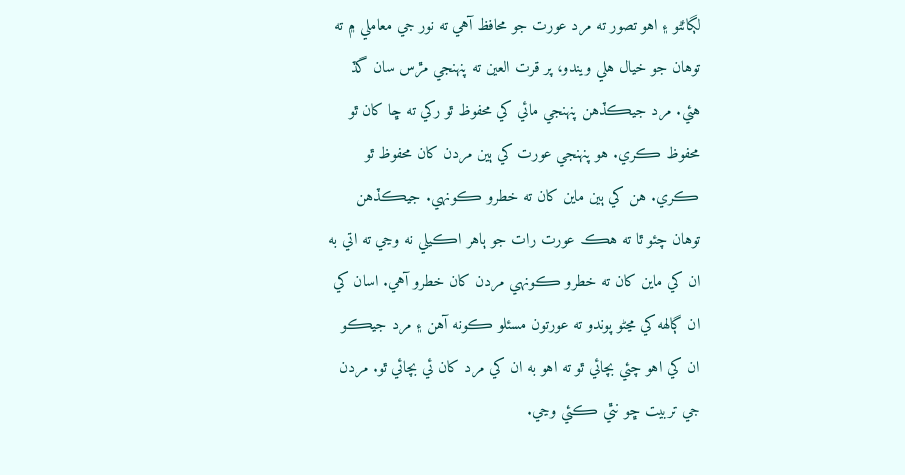لڳائڻو ۽ اهو تصور ته مرد عورت جو محافظ آهي ته نور جي معاملي ۾ ته توهان جو خيال هلي ويندو، پر قرت العين ته پنهنجي مڙس سان گڏ هئي. مرد جيڪڏهن پنهنجي مائي کي محفوظ ٿو رکي ته ڇا کان ٿو محفوظ ڪري. هو پنهنجي عورت کي ٻين مردن کان محفوظ ٿو ڪري. هن کي ٻين ماين کان ته خطرو ڪونهي. جيڪڏهن توهان چئو ٿا ته هڪ عورت رات جو ٻاهر اڪيلي نه وڃي ته اتي به ان کي ماين کان ته خطرو ڪونهي مردن کان خطرو آهي. اسان کي ان ڳالهه کي مڃڻو پوندو ته عورتون مسئلو ڪونه آهن ۽ مرد جيڪو ان کي اهو چئي بچائي ٿو ته اهو به ان کي مرد کان ئي بچائي ٿو. مردن جي تربيت ڇو نٿي ڪئي وڃي.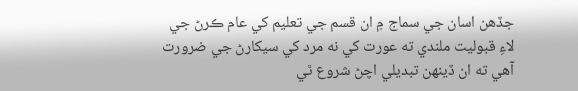جڏهن اسان جي سماج ۾ ان قسم جي تعليم کي عام ڪرڻ جي لاءِ قبوليت ملندي ته عورت کي نه مرد کي سيکارڻ جي ضرورت آهي ته ان ڏينهن تبديلي اچڻ شروع ٿي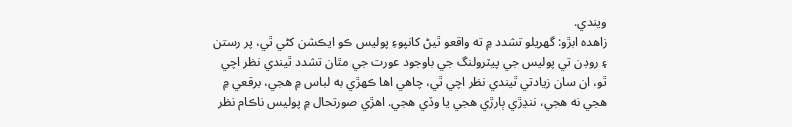ويندي.
زاهده ابڙو: گهريلو تشدد ۾ ته واقعو ٿيڻ کانپوءِ پوليس ڪو ايڪشن کڻي ٿي، پر رستن ۽ روڊن تي پوليس جي پيٽرولنگ جي باوجود عورت جي مٿان تشدد ٿيندي نظر اچي ٿو، ان سان زيادتي ٿيندي نظر اچي ٿي، چاهي اها ڪهڙي به لباس ۾ هجي، برقعي ۾ هجي نه هجي، ننڍڙي ٻارڙي هجي يا وڏي هجي. اهڙي صورتحال ۾ پوليس ناڪام نظر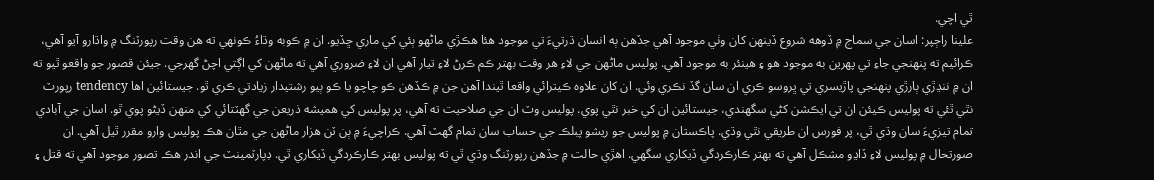ٿي اچي.
علينا راڄپر: اسان جي سماج ۾ ڏوهه شروع ڏينهن کان وٺي موجود آهي جڏهن ٻه انسان ڌرتيءَ تي موجود هئا هڪڙي ماڻهو ٻئي کي ماري ڇڏيو. ان ۾ ڪوبه وڌاءُ ڪونهي ته هن وقت رپورٽنگ ۾ واڌارو آيو آهي، ڪرائيم ته پنهنجي جاءِ تي پهرين به موجود هو ۽ هينئر به موجود آهي. پوليس ماڻهن جي لاءِ هر وقت بهتر ڪم ڪرڻ لاءِ تيار آهي ان لاءِ ضروري آهي ته ماڻهن کي اڳتي اچڻ گهرجي. جيئن قصور جو واقعو ٿيو ته ان ۾ ننڍڙي ٻارڙي پنهنجي پاڙيسري تي ڀروسو ڪري ان سان گڏ نڪري وئي. ان کان علاوه ڪيترائي واقعا ٿيندا آهن جن ۾ ڪڏهن ڪو چاچو يا ڪو ٻيو رشتيدار زيادتي ڪري ٿو. جيستائين اها tendency رپورٽ نٿي ٿئي ته پوليس ڪيئن ان تي ايڪشن کڻي سگهندي، جيستائين ان کي خبر نٿي پوي. پوليس وٽ ان جي صلاحيت ته آهي، پر پوليس کي هميشه ذريعن جي گهٽتائي کي منهن ڏيڻو پوي ٿو. اسان جي آبادي تمام تيزيءَ سان وڌي ٿي، پر فورس ان طريقي نٿي وڌي. پاڪستان ۾ پوليس جو ريشو پبلڪ جي حساب سان تمام گهٽ آهي. ڪراچيءَ ۾ ٻن ٽن هزار ماڻهن جي مٿان هڪ پوليس وارو مقرر ٿيل آهي. ان صورتحال ۾ پوليس لاءِ ڏاڍو مشڪل آهي ته بهتر ڪارڪردگي ڏيکاري سگهي. اهڙي حالت ۾ جڏهن رپورٽنگ وڌي ٿي ته پوليس بهتر ڪارڪردگي ڏيکاري ٿي. ڊپارٽمينٽ جي اندر هڪ تصور موجود آهي ته قتل ۽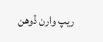ريپ وارن ڏوهن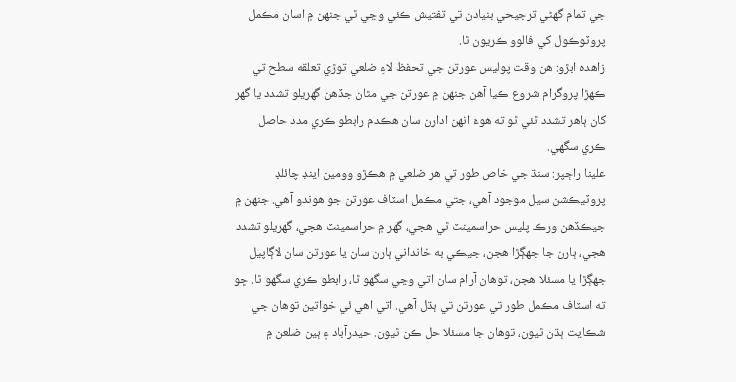جي تمام گهڻي ترجيحي بنيادن تي تفتيش ڪئي وڃي ٿي جنهن ۾ اسان مڪمل پروٽوڪول کي فالوو ڪريون ٿا.
زاهده ابڙو: هن وقت پوليس عورتن جي تحفظ لاءِ ضلعي توڙي تعلقه سطح تي ڪهڙا پروگرام شروع ڪيا آهن جنهن ۾ عورتن جي مٿان جڏهن گهريلو تشدد يا گهر کان ٻاهر تشدد ٿئي ٿو ته هوءَ انهن ادارن سان هڪدم رابطو ڪري مدد حاصل ڪري سگهي.
علينا راڄپر: سنڌ جي خاص طور تي هر ضلعي ۾ هڪڙو وومين اينڊ چائلڊ پروٽيڪشن سيل موجود آهي، جتي مڪمل اسٽاف عورتن جو هوندو آهي. جنهن ۾ جيڪڏهن ورڪ پليس حراسمينٽ ٿي هجي، گهر ۾ حراسمينٽ هجي، گهريلو تشدد هجي، ٻارن جا جهڳڙا هجن، جيڪي به خانداني ٻارن سان يا عورتن سان لاڳاپيل جهڳڙا يا مسئلا هجن، توهان آرام سان اتي وڃي سگهو ٿا، رابطو ڪري سگهو ٿا. ڇو ته اسٽاف مڪمل طور تي عورتن تي ٻڌل آهي. اتي اهي ئي خواتين توهان جي شڪايت ٻڌن ٿيون، توهان جا مسئلا حل ڪن ٿيون. حيدرآباد ۽ ٻين ضلعن ۾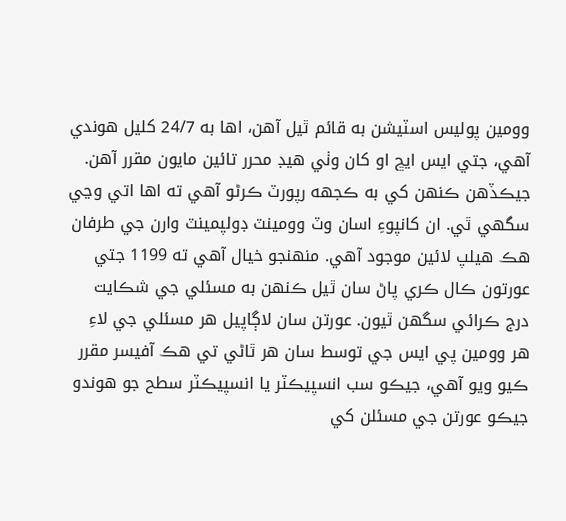وومين پوليس اسٽيشن به قائم ٿيل آهن، اها به 24/7 کليل هوندي آهي، جتي ايس ايڇ او کان وٺي هيڊ محرر تائين مايون مقرر آهن. جيڪڏهن ڪنهن کي به ڪجهه رپورٽ ڪرڻو آهي ته اها اتي وڃي سگهي ٿي. ان کانپوءِ اسان وٽ وومينٽ ڊولپمينٽ وارن جي طرفان هڪ هيلپ لائين موجود آهي. منهنجو خيال آهي ته 1199 جتي عورتون ڪال ڪري پاڻ سان ٿيل ڪنهن به مسئلي جي شڪايت درج ڪرائي سگهن ٿيون. عورتن سان لاڳاپيل هر مسئلي جي لاءِ هر وومين پي ايس جي توسط سان هر ٿاڻي تي هڪ آفيسر مقرر ڪيو ويو آهي، جيڪو سب انسپيڪٽر يا انسپيڪٽر سطح جو هوندو جيڪو عورتن جي مسئلن کي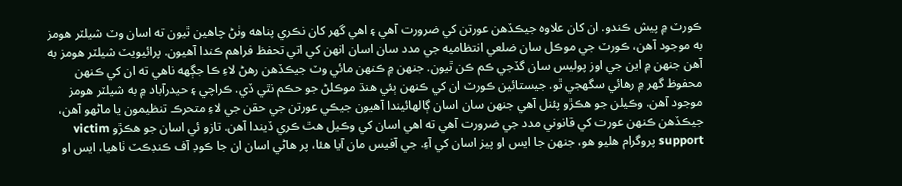ڪورٽ ۾ پيش ڪندو. ان کان علاوه جيڪڏهن عورتن کي ضرورت آهي ۽ اهي گهر کان نڪري پناهه وٺڻ چاهين ٿيون ته اسان وٽ شيلٽر هومز به موجود آهن، ڪورٽ جي موڪل سان ضلعي انتظاميه جي مدد سان اسان انهن کي اتي تحفظ فراهم ڪندا آهيون. پرائيويٽ شيلٽر هومز به آهن جنهن ۾ اين جي اوز پوليس سان گڏجي ڪم ڪن ٿيون. جنهن ۾ ڪنهن مائي وٽ جيڪڏهن رهڻ لاءِ ڪا جڳهه ناهي ته ان کي ڪنهن محفوظ گهر ۾ رهائي سگهجي ٿو. جيستائين ڪورٽ ان کي ڪنهن ٻئي هنڌ موڪلڻ جو حڪم نٿي ڏي. ڪراچي ۽ حيدرآباد ۾ به شيلٽر هومز موجود آهن. وڪيلن جو هڪڙو پئنل آهي جنهن سان اسان ڳالهائيندا آهيون جيڪي عورتن جي حقن جي لاءِ متحرڪ تنظيمون يا ماڻهو آهن، جيڪڏهن ڪنهن عورت کي قانوني مدد جي ضرورت آهي ته اهي اسان کي وڪيل هٿ ڪري ڏيندا آهن. تازو ئي اسان جو هڪڙو victim support پروگرام هليو هو، جنهن جا ايس او پيز اسان کي آءِ. جي آفيس مان آيا هئا، پر هاڻي اسان ان جا ڪوڊ آف ڪنڊڪٽ ٺاهيا، ايس او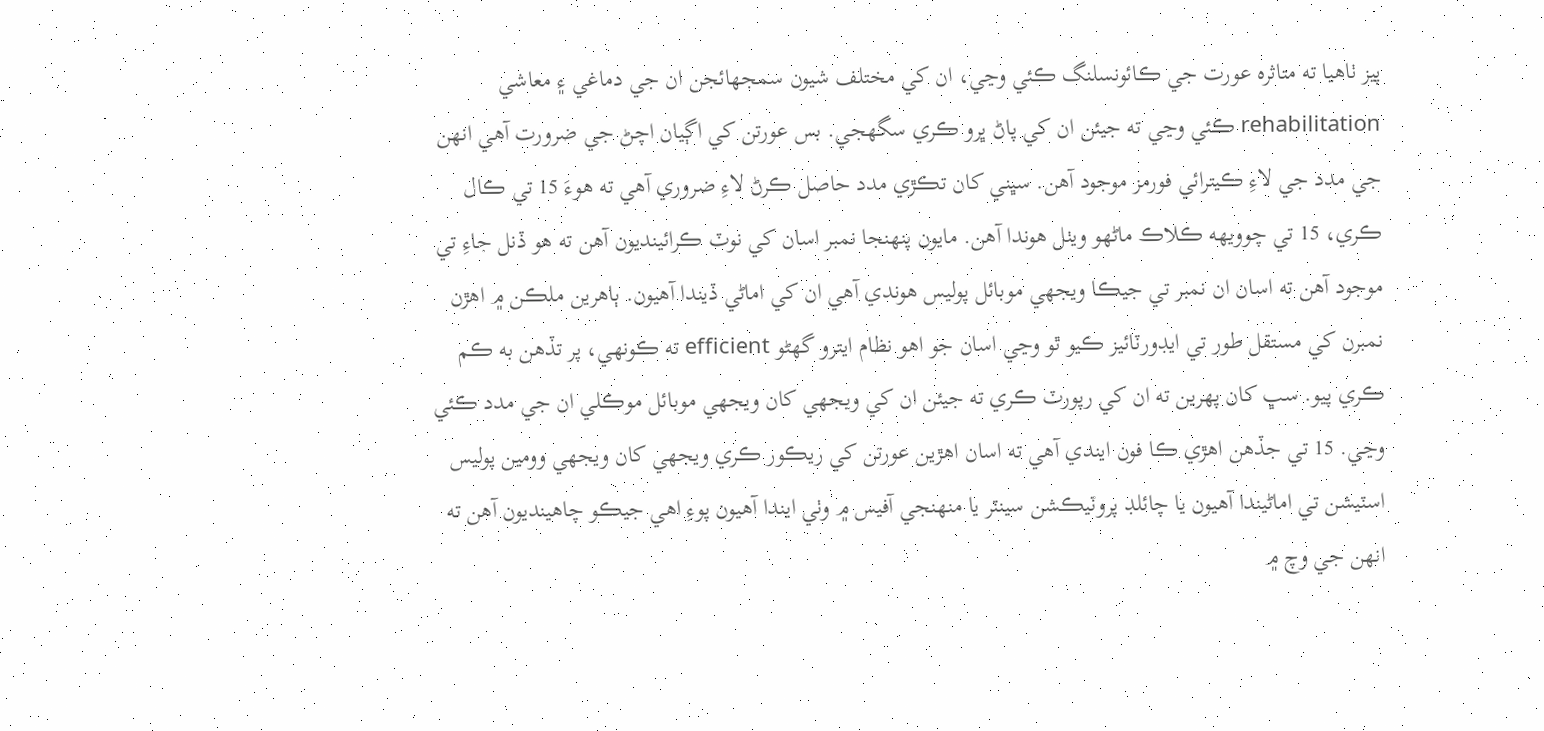پيز ٺاهيا ته متاثره عورت جي ڪائونسلنگ ڪئي وڃي، ان کي مختلف شيون سمجهائجن ان جي دماغي ۽ معاشي rehabilitation ڪئي وڃي ته جيئن ان کي پاڻ ڀرو ڪري سگهجي. بس عورتن کي اڳيان اچڻ جي ضرورت آهي انهن جي مدد جي لاءِ ڪيترائي فورمز موجود آهن. سڀني کان تڪڙي مدد حاصل ڪرڻ لاءِ ضروري آهي ته هوءَ 15 تي ڪال ڪري، 15 تي چوويهه ڪلاڪ ماڻهو ويٺل هوندا آهن. مايون پنهنجا نمبر اسان کي نوٽ ڪرائينديون آهن ته هو ڏنل جاءِ تي موجود آهن ته اسان ان نمبر تي جيڪا ويجهي موبائل پوليس هوندي آهي ان کي اماڻي ڏيندا آهيون. ٻاهرين ملڪن ۾ اهڙن نمبرن کي مستقل طور تي ايڊورٽائيز ڪيو ٿو وڃي اسان جو اهو نظام ايترو گهڻو efficient ته ڪونهي، پر تڏهن به ڪم ڪري پيو. سڀ کان پهرين ته ان کي رپورٽ ڪري ته جيئن ان کي ويجهي کان ويجهي موبائل موڪلي ان جي مدد ڪئي وڃي. 15 تي جڏهن اهڙي ڪا فون ايندي آهي ته اسان اهڙين عورتن کي ريڪور ڪري ويجهي کان ويجهي وومين پوليس اسٽيشن تي اماڻيندا آهيون يا چائلڊ پروٽيڪشن سينٽر يا منهنجي آفيس ۾ وٺي ايندا آهيون پوءِ اهي جيڪو چاهينديون آهن ته انهن جي وچ ۾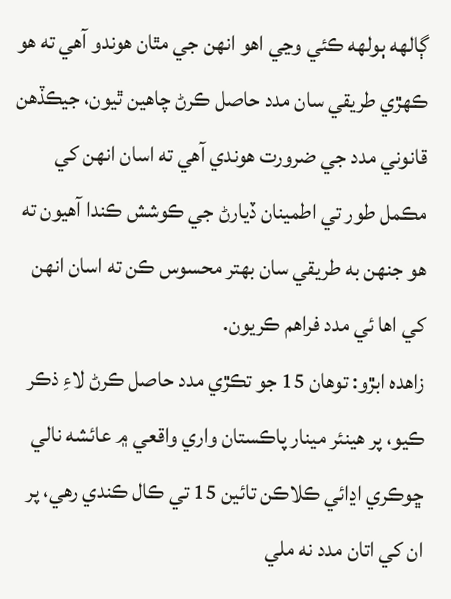ڳالهه ٻولهه ڪئي وڃي اهو انهن جي مٿان هوندو آهي ته هو ڪهڙي طريقي سان مدد حاصل ڪرڻ چاهين ٿيون، جيڪڏهن قانوني مدد جي ضرورت هوندي آهي ته اسان انهن کي مڪمل طور تي اطمينان ڏيارڻ جي ڪوشش ڪندا آهيون ته هو جنهن به طريقي سان بهتر محسوس ڪن ته اسان انهن کي اها ئي مدد فراهم ڪريون.
زاهده ابڙو: توهان 15 جو تڪڙي مدد حاصل ڪرڻ لاءِ ذڪر ڪيو، پر هينئر مينار پاڪستان واري واقعي ۾ عائشه نالي ڇوڪري اڍائي ڪلاڪن تائين 15 تي ڪال ڪندي رهي، پر ان کي اتان مدد نه ملي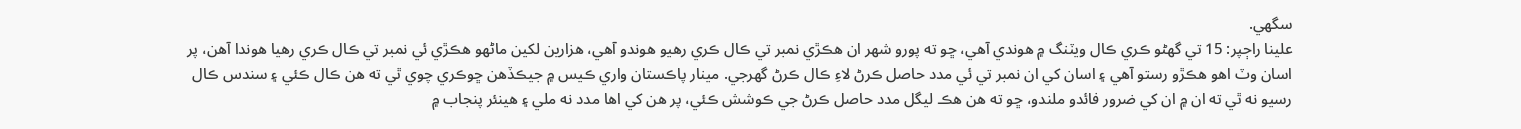سگهي.
علينا راڄپر: 15 تي گهڻو ڪري ڪال ويٽنگ ۾ هوندي آهي، ڇو ته پورو شهر ان هڪڙي نمبر تي ڪال ڪري رهيو هوندو آهي، هزارين لکين ماڻهو هڪڙي ئي نمبر تي ڪال ڪري رهيا هوندا آهن، پر اسان وٽ اهو هڪڙو رستو آهي ۽ اسان کي ان نمبر تي ئي مدد حاصل ڪرڻ لاءِ ڪال ڪرڻ گهرجي. مينار پاڪستان واري ڪيس ۾ جيڪڏهن ڇوڪري چوي ٿي ته هن ڪال ڪئي ۽ سندس ڪال رسيو نه ٿي ته ان ۾ ان کي ضرور فائدو ملندو، ڇو ته هن هڪ ليگل مدد حاصل ڪرڻ جي ڪوشش ڪئي، پر هن کي اها مدد نه ملي ۽ هينئر پنجاب ۾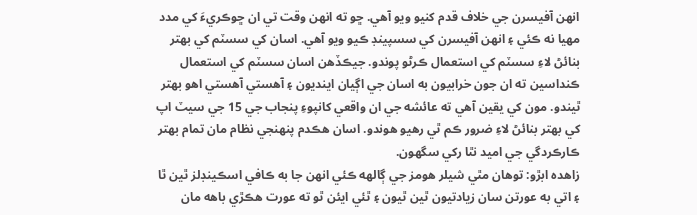انهن آفيسرن جي خلاف قدم کنيو ويو آهي. ڇو ته انهن وقت تي ان ڇوڪريءَ کي مدد مهيا نه ڪئي ۽ انهن آفيسرن کي سسپينڊ ڪيو ويو آهي. اسان کي سسٽم کي بهتر بنائڻ لاءِ سسٽم کي استعمال ڪرڻو پوندو. جيڪڏهن اسان سسٽم کي استعمال ڪنداسين ته ان جون خرابيون به اسان جي اڳيان اينديون ۽ آهستي آهستي اهو بهتر ٿيندو. مون کي يقين آهي ته عائشه جي ان واقعي کانپوءِ پنجاب جي 15 جي سيٽ اپ کي بهتر بنائڻ لاءِ ضرور ڪم ٿي رهيو هوندو. اسان هڪدم پنهنجي نظام مان تمام بهتر ڪارڪردگي جي اميد نٿا رکي سگهون.
زاهده ابڙو: توهان مٿي شيلر هومز جي ڳالهه ڪئي انهن جا به ڪافي اسڪينڊلز ٿين ٿا ۽ اتي به عورتن سان زيادتيون ٿين ٿيون ۽ ٿئي ايئن ٿو ته عورت هڪڙي باهه مان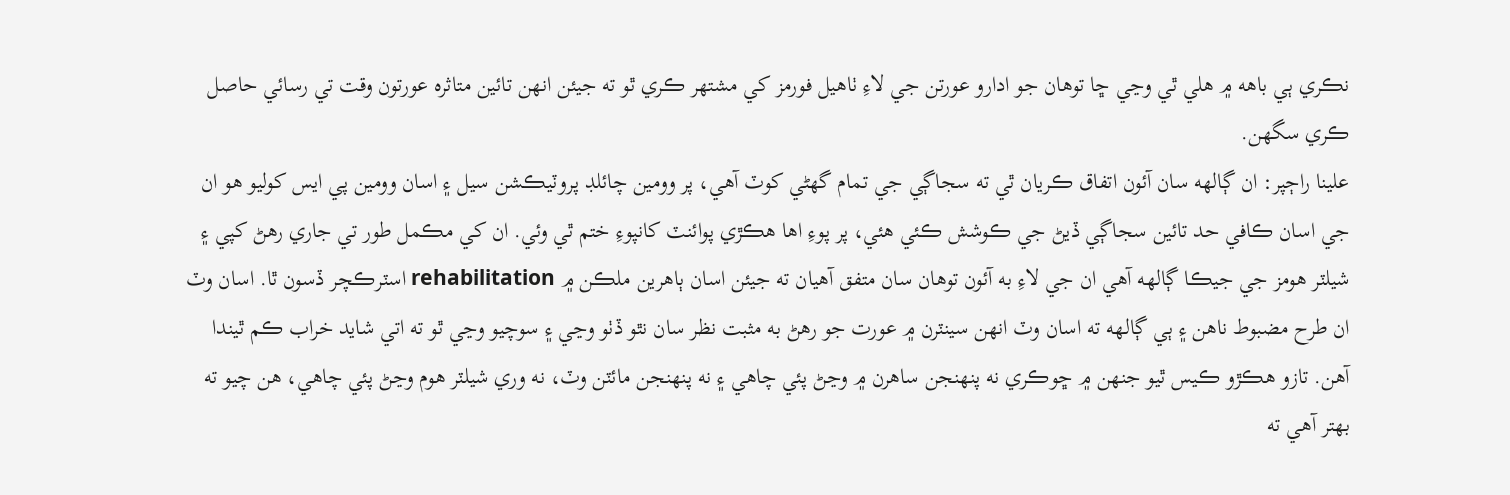نڪري ٻي باهه ۾ هلي ٿي وڃي ڇا توهان جو ادارو عورتن جي لاءِ ٺاهيل فورمز کي مشتهر ڪري ٿو ته جيئن انهن تائين متاثره عورتون وقت تي رسائي حاصل ڪري سگهن.
علينا راڄپر: ان ڳالهه سان آئون اتفاق ڪريان ٿي ته سجاڳي جي تمام گهڻي کوٽ آهي، پر وومين چائلڊ پروٽيڪشن سيل ۽ اسان وومين پي ايس کوليو هو ان جي اسان ڪافي حد تائين سجاڳي ڏيڻ جي ڪوشش ڪئي هئي، پر پوءِ اها هڪڙي پوائنٽ کانپوءِ ختم ٿي وئي. ان کي مڪمل طور تي جاري رهڻ کپي ۽ شيلٽر هومز جي جيڪا ڳالهه آهي ان جي لاءِ به آئون توهان سان متفق آهيان ته جيئن اسان ٻاهرين ملڪن ۾ rehabilitation اسٽرڪچر ڏسون ٿا. اسان وٽ ان طرح مضبوط ناهن ۽ ٻي ڳالهه ته اسان وٽ انهن سينٽرن ۾ عورت جو رهڻ به مثبت نظر سان نٿو ڏٺو وڃي ۽ سوچيو وڃي ٿو ته اتي شايد خراب ڪم ٿيندا آهن. تازو هڪڙو ڪيس ٿيو جنهن ۾ ڇوڪري نه پنهنجن ساهرن ۾ وڃڻ پئي چاهي ۽ نه پنهنجن مائٽن وٽ، نه وري شيلٽر هوم وڃڻ پئي چاهي، هن چيو ته بهتر آهي ته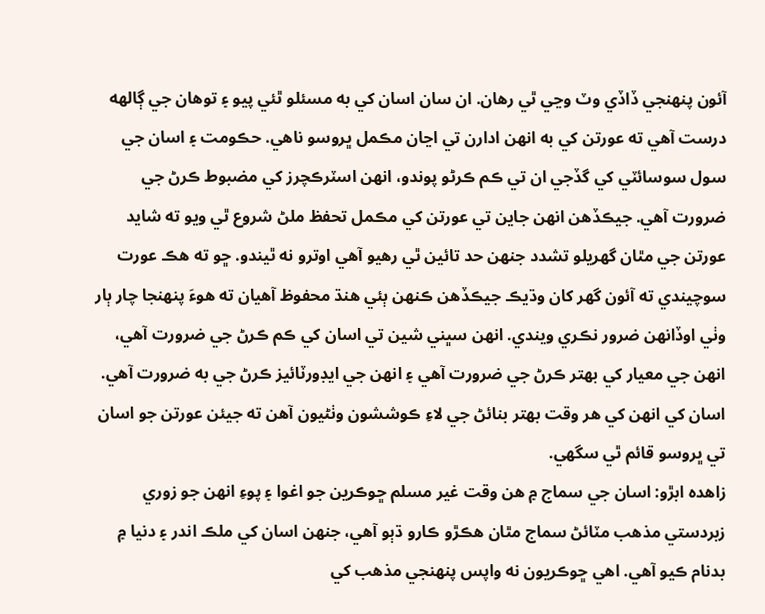آئون پنهنجي ڏاڏي وٽ وڃي ٿي رهان. ان سان اسان کي به مسئلو ٿئي پيو ۽ توهان جي ڳالهه درست آهي ته عورتن کي به انهن ادارن تي اڃان مڪمل ڀروسو ناهي. حڪومت ۽ اسان جي سول سوسائٽي کي گڏجي ان تي ڪم ڪرڻو پوندو، انهن اسٽرڪچرز کي مضبوط ڪرڻ جي ضرورت آهي. جيڪڏهن انهن جاين تي عورتن کي مڪمل تحفظ ملڻ شروع ٿي ويو ته شايد عورتن جي مٿان گهريلو تشدد جنهن حد تائين ٿي رهيو آهي اوترو نه ٿيندو. ڇو ته هڪ عورت سوچيندي ته آئون گهر کان وڌيڪ جيڪڏهن ڪنهن ٻئي هنڌ محفوظ آهيان ته هوءَ پنهنجا چار ٻار وٺي اوڏانهن ضرور نڪري ويندي. انهن سڀني شين تي اسان کي ڪم ڪرڻ جي ضرورت آهي، انهن جي معيار کي بهتر ڪرڻ جي ضرورت آهي ۽ انهن جي ايڊورٽائيز ڪرڻ جي به ضرورت آهي. اسان کي انهن کي هر وقت بهتر بنائڻ جي لاءِ ڪوششون وٺڻيون آهن ته جيئن عورتن جو اسان تي ڀروسو قائم ٿي سگهي.
زاهده ابڙو: اسان جي سماج ۾ هن وقت غير مسلم ڇوڪرين جو اغوا ۽ پوءِ انهن جو زوري زبردستي مذهب مٽائڻ سماج مٿان هڪڙو ڪارو ڌٻو آهي، جنهن اسان کي ملڪ اندر ۽ دنيا ۾ بدنام ڪيو آهي. اهي ڇوڪريون نه واپس پنهنجي مذهب کي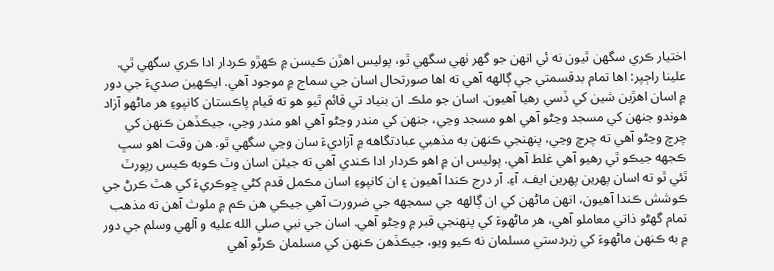اختيار ڪري سگهن ٿيون نه ئي انهن جو گهر ٺهي سگهي ٿو، پوليس اهڙن ڪيسن ۾ ڪهڙو ڪردار ادا ڪري سگهي ٿي.
علينا راڄپر: اها تمام بدقسمتي جي ڳالهه آهي ته اها صورتحال اسان جي سماج ۾ موجود آهي. ايڪهين صديءَ جي دور ۾ اسان اهڙين شين کي ڏسي رهيا آهيون. اسان جو ملڪ ان بنياد تي قائم ٿيو هو ته قيام پاڪستان کانپوءِ هر ماڻهو آزاد هوندو جنهن کي مسجد وڃڻو آهي اهو مسجد وڃي، جنهن کي مندر وڃڻو آهي اهو مندر وڃي، جيڪڏهن ڪنهن کي چرچ وڃڻو آهي ته چرچ وڃي، پنهنجي ڪنهن به مذهبي عبادتگاهه ۾ آزاديءَ سان وڃي سگهي ٿو. هن وقت اهو سڀ ڪجهه جيڪو ٿي رهيو آهي غلط آهي. پوليس ان ۾ اهو ڪردار ادا ڪندي آهي ته جيئن اسان وٽ ڪوبه ڪيس رپورٽ ٿئي ٿو ته اسان پهرين پهرين ايف. آءِ. آر درج ڪندا آهيون ۽ ان کانپوءِ اسان مڪمل قدم کڻي ڇوڪريءَ کي هٿ ڪرڻ جي ڪوشش ڪندا آهيون، انهن ماڻهن کي ان ڳالهه جي سمجهه جي ضرورت آهي جيڪي هن ڪم ۾ ملوث آهن ته مذهب تمام گهڻو ذاتي معاملو آهي، هر ماڻهوءَ کي پنهنجي قبر ۾ وڃڻو آهي. اسان جي نبي صلي الله عليه و آلهي وسلم جي دور ۾ به ڪنهن ماڻهوءَ کي زبردستي مسلمان نه ڪيو ويو، جيڪڏهن ڪنهن کي مسلمان ڪرڻو آهي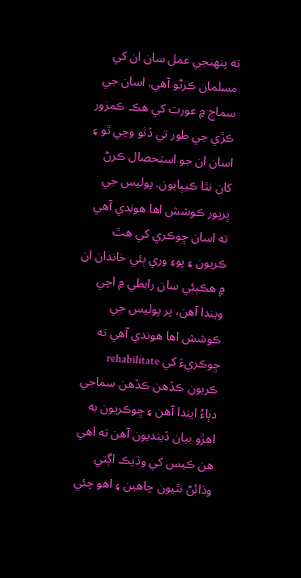ته پنهنجي عمل سان ان کي مسلمان ڪرڻو آهي. اسان جي سماج ۾ عورت کي هڪ ڪمزور ڪڙي جي طور تي ڏٺو وڃي ٿو ۽ اسان ان جو استحصال ڪرڻ کان نٿا ڪيٻايون. پوليس جي ڀرپور ڪوشش اها هوندي آهي ته اسان ڇوڪري کي هٿ ڪريون ۽ پوءِ وري ٻئي خاندان ان ۾ هڪٻئي سان رابطي ۾ اچي ويندا آهن، پر پوليس جي ڪوشش اها هوندي آهي ته ڇوڪريءَ کي rehabilitate ڪريون ڪڏهن ڪڏهن سماجي دٻاءُ ايندا آهن ۽ ڇوڪريون به اهڙو بيان ڏينديون آهن ته اهي هن ڪيس کي وڌيڪ اڳتي وڌائڻ نٿيون چاهين ۽ اهو چئي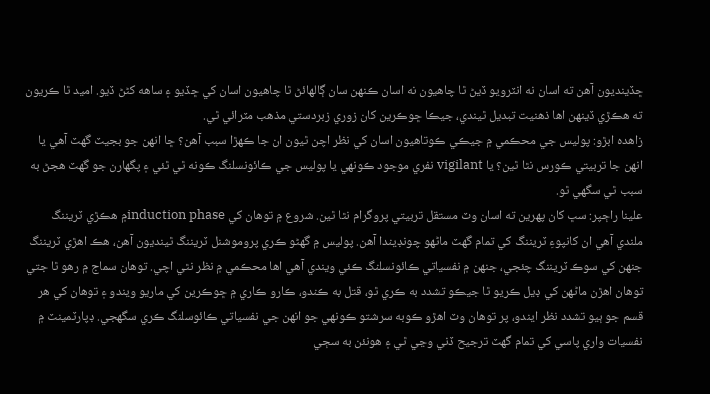ڇڏينديون آهن ته اسان نه انٽرويو ڏيڻ ٿا چاهيون نه اسان ڪنهن سان ڳالهائڻ ٿا چاهيون اسان کي ڇڏيو ۽ ساهه کڻڻ ڏيو. اميد ٿا ڪريون ته هڪڙي ڏينهن اها ذهنيت تبديل ٿيندي، جيڪا ڇوڪرين کان زوري زبردستي مذهب مٽرائي ٿي.
زاهده ابڙو: پوليس جي محڪمي ۾ جيڪي ڪوتاهيون اسان کي نظر اچن ٿيون ان جا ڪهڙا سبب آهن؟ ڇا انهن جو بجيٽ گهٽ آهي يا انهن جا تربيتي ڪورس نٿا ٿين؟ يا vigilant نفري موجود ڪونهي يا پوليس جي ڪائونسلنگ ڪونه ٿي ٿئي ۽ پگهارن جو گهٽ هجڻ به سبب ٿي سگهي ٿو.
علينا راڄپر: سڀ کان پهرين ته اسان وٽ مستقل تربيتي پروگرام نٿا ٿين. شروع ۾ توهان کي induction phase۾ هڪڙي ٽريننگ ملندي آهي ان کانپوءِ ٽريننگ کي تمام گهٽ ماڻهو چونڊيندا آهن. پوليس ۾ گهڻو ڪري پروموشنل ٽريننگ ٿينديون آهن، هڪ اهڙي ٽريننگ جنهن کي سوڪ ٽريننگ چئجي، جنهن ۾ نفسياتي ڪائونسلنگ ڪئي ويندي آهي اها محڪمي ۾ نظر نٿي اچي. توهان سماج ۾ رهو ٿا جتي توهان اهڙن ماڻهن کي ڊيل ڪريو ٿا جيڪو تشدد به ڪري ٿو، قتل به ڪندو، ڪارو ڪاري ۾ ڇوڪرين کي ماريو ويندو ۽ توهان کي هر قسم جو ٻيو تشدد نظر ايندو، پر توهان وٽ اهڙو ڪوبه سرشتو ڪونهي جو انهن جي نفسياتي ڪائوسلنگ ڪري سگهجي. ڊپارٽمينٽ ۾ نفسيات واري پاسي کي تمام گهٽ ترجيح ڏني وڃي ٿي ۽ هونئن به سڄي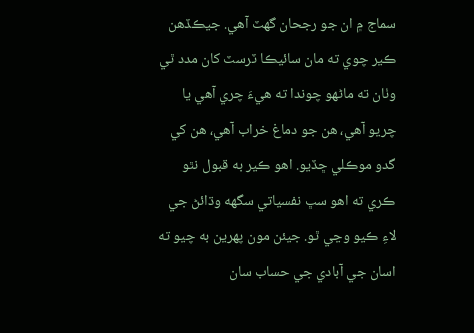سماج ۾ ان جو رجحان گهٽ آهي. جيڪڏهن ڪير چوي ته مان سائيڪا ٽرسٽ کان مدد ٿي وٺان ته ماڻهو چوندا ته هيءَ چري آهي يا چريو آهي، هن جو دماغ خراب آهي، هن کي گدو موڪلي ڇڏيو. اهو ڪير به قبول نٿو ڪري ته اهو سڀ نفسياتي سگهه وڌائڻ جي لاءِ ڪيو وڃي ٿو. جيئن مون پهرين به چيو ته اسان جي آبادي جي حساب سان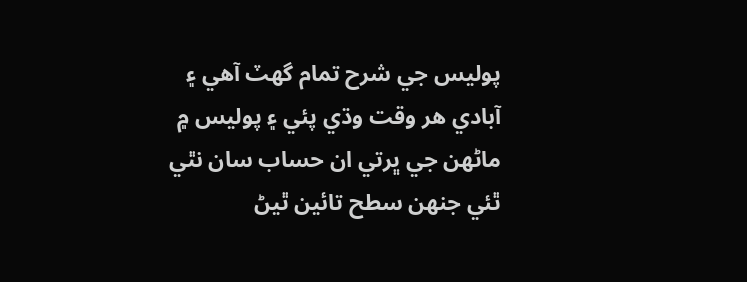پوليس جي شرح تمام گهٽ آهي ۽ آبادي هر وقت وڌي پئي ۽ پوليس ۾ ماڻهن جي ڀرتي ان حساب سان نٿي ٿئي جنهن سطح تائين ٿيڻ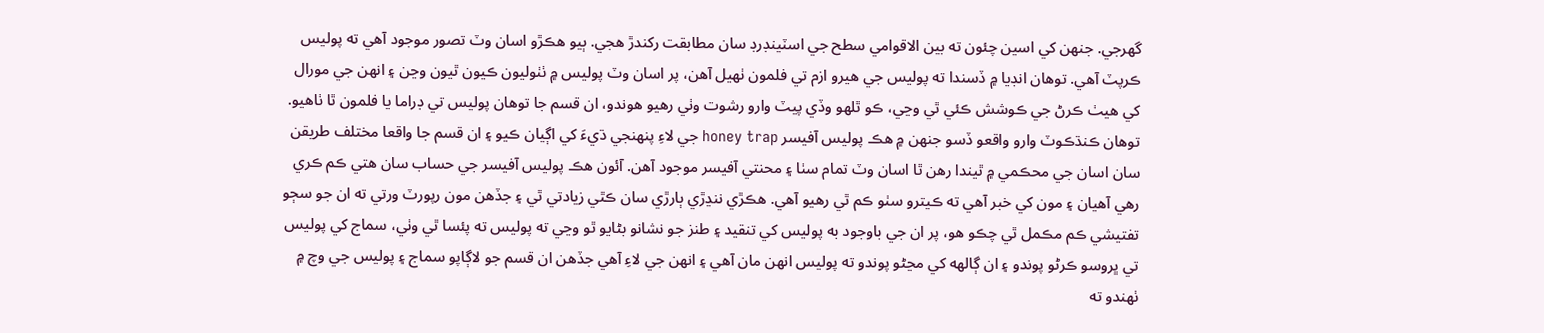گهرجي. جنهن کي اسين چئون ته بين الاقوامي سطح جي اسٽينڊرڊ سان مطابقت رکندڙ هجي. ٻيو هڪڙو اسان وٽ تصور موجود آهي ته پوليس ڪرپٽ آهي. توهان انڊيا ۾ ڏسندا ته پوليس جي هيرو ازم تي فلمون ٺهيل آهن، پر اسان وٽ پوليس ۾ ٺٺوليون ڪيون ٿيون وڃن ۽ انهن جي مورال کي هيٺ ڪرڻ جي ڪوشش ڪئي ٿي وڃي، ڪو ٿلهو وڏي پيٽ وارو رشوت وٺي رهيو هوندو، ان قسم جا توهان پوليس تي ڊراما يا فلمون ٿا ٺاهيو. توهان ڪنڌڪوٽ وارو واقعو ڏسو جنهن ۾ هڪ پوليس آفيسر honey trap جي لاءِ پنهنجي ڌيءَ کي اڳيان ڪيو ۽ ان قسم جا واقعا مختلف طريقن سان اسان جي محڪمي ۾ ٿيندا رهن ٿا اسان وٽ تمام سٺا ۽ محنتي آفيسر موجود آهن. آئون هڪ پوليس آفيسر جي حساب سان هتي ڪم ڪري رهي آهيان ۽ مون کي خبر آهي ته ڪيترو سٺو ڪم ٿي رهيو آهي. هڪڙي ننڍڙي ٻارڙي سان ڪٿي زيادتي ٿي ۽ جڏهن مون رپورٽ ورتي ته ان جو سڄو تفتيشي ڪم مڪمل ٿي چڪو هو، پر ان جي باوجود به پوليس کي تنقيد ۽ طنز جو نشانو بڻايو ٿو وڃي ته پوليس ته پئسا ٿي وٺي، سماج کي پوليس تي ڀروسو ڪرڻو پوندو ۽ ان ڳالهه کي مڃڻو پوندو ته پوليس انهن مان آهي ۽ انهن جي لاءِ آهي جڏهن ان قسم جو لاڳاپو سماج ۽ پوليس جي وچ ۾ ٺهندو ته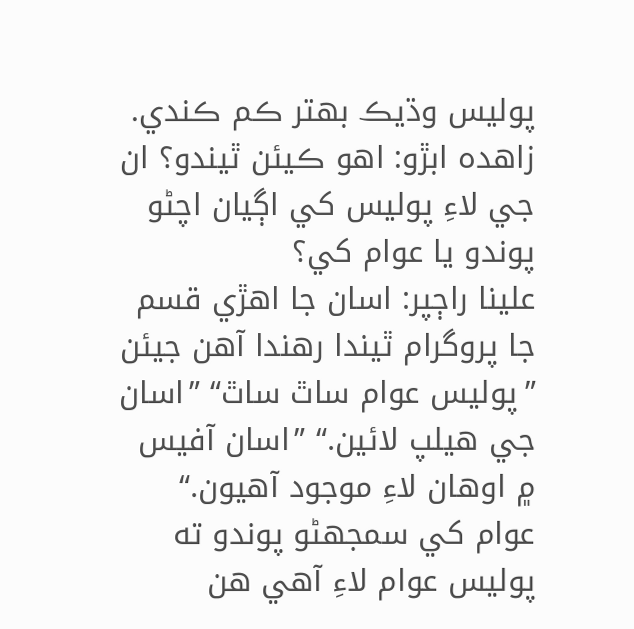پوليس وڌيڪ بهتر ڪم ڪندي.
زاهده ابڙو: اهو ڪيئن ٿيندو؟ ان جي لاءِ پوليس کي اڳيان اچڻو پوندو يا عوام کي؟
علينا راڄپر: اسان جا اهڙي قسم جا پروگرام ٿيندا رهندا آهن جيئن ”پوليس عوام ساٿ ساٿ“ ”اسان جي هيلپ لائين.“ ”اسان آفيس ۾ اوهان لاءِ موجود آهيون.“ عوام کي سمجهڻو پوندو ته پوليس عوام لاءِ آهي هن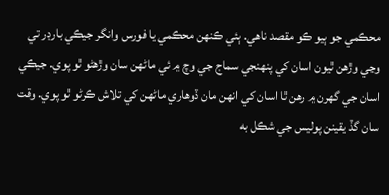محڪمي جو ٻيو ڪو مقصد ناهي. ٻئي ڪنهن محڪمي يا فورس وانگر جيڪي بارڊر تي وڃي وڙهن ٿيون اسان کي پنهنجي سماج جي وچ ۾ ئي ماڻهن سان وڙهڻو ٿو پوي. جيڪي اسان جي گهرن ۾ رهن ٿا اسان کي انهن مان ڏوهاري ماڻهن کي تلاش ڪرڻو ٿو پوي. وقت سان گڏ يقينن پوليس جي شڪل به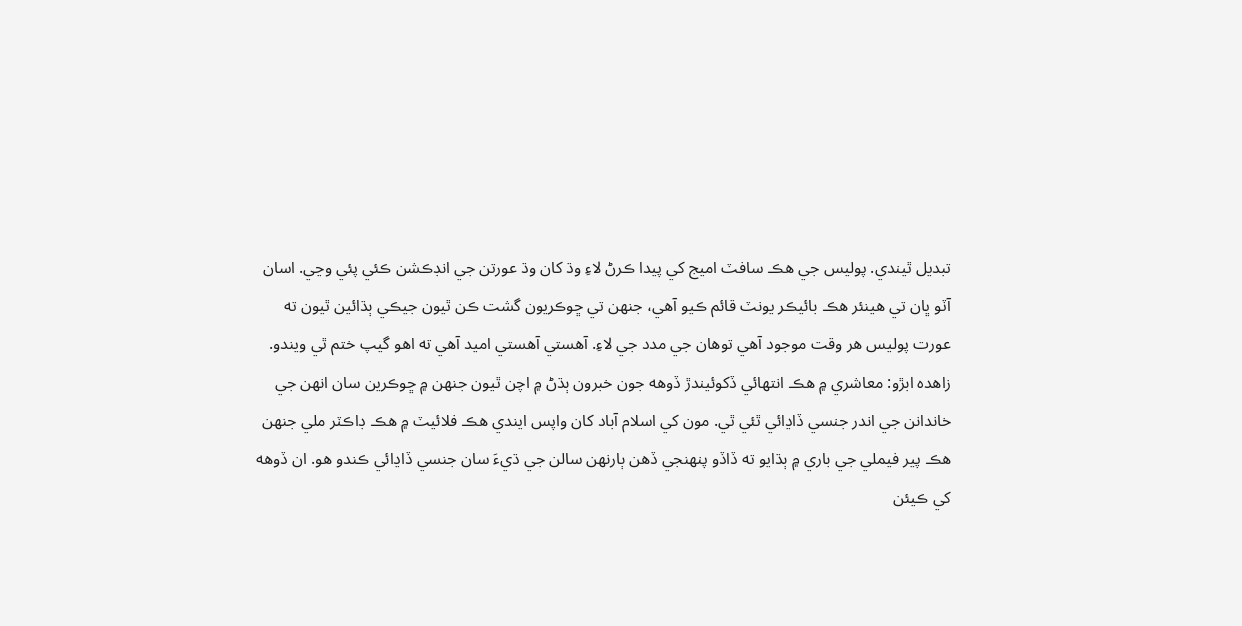تبديل ٿيندي. پوليس جي هڪ سافٽ اميج کي پيدا ڪرڻ لاءِ وڌ کان وڌ عورتن جي انڊڪشن ڪئي پئي وڃي. اسان آٽو ڀان تي هينئر هڪ بائيڪر يونٽ قائم ڪيو آهي، جنهن تي ڇوڪريون گشت ڪن ٿيون جيڪي ٻڌائين ٿيون ته عورت پوليس هر وقت موجود آهي توهان جي مدد جي لاءِ. آهستي آهستي اميد آهي ته اهو گيپ ختم ٿي ويندو.
زاهده ابڙو: معاشري ۾ هڪ انتهائي ڏکوئيندڙ ڏوهه جون خبرون ٻڌڻ ۾ اچن ٿيون جنهن ۾ ڇوڪرين سان انهن جي خاندانن جي اندر جنسي ڏاڍائي ٿئي ٿي. مون کي اسلام آباد کان واپس ايندي هڪ فلائيٽ ۾ هڪ ڊاڪٽر ملي جنهن هڪ پير فيملي جي باري ۾ ٻڌايو ته ڏاڏو پنهنجي ڏهن ٻارنهن سالن جي ڌيءَ سان جنسي ڏاڍائي ڪندو هو. ان ڏوهه کي ڪيئن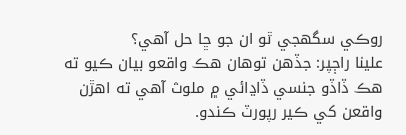روڪي سگهجي ٿو ان جو ڇا حل آهي؟
علينا راڄپر: جڏهن توهان هڪ واقعو بيان ڪيو ته هڪ ڏاڏو جنسي ڏاڍائي ۾ ملوث آهي ته اهڙن واقعن کي ڪير رپورٽ ڪندو.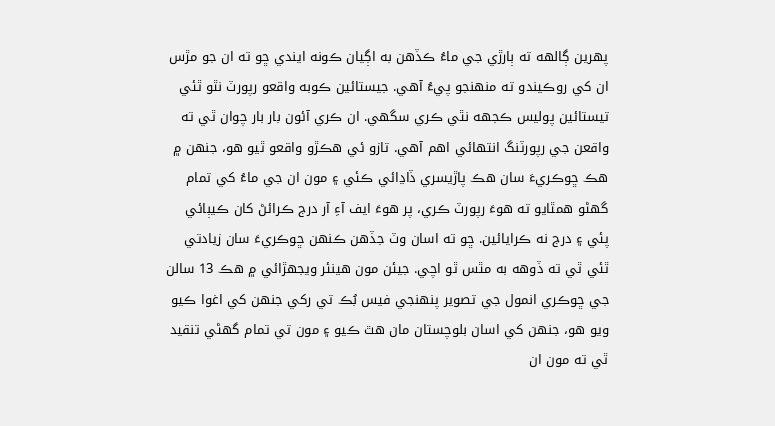پهرين ڳالهه ته ٻارڙي جي ماءُ ڪڏهن به اڳيان ڪونه ايندي ڇو ته ان جو مڙس ان کي روڪيندو ته منهنجو پيءُ آهي. جيستائين ڪوبه واقعو رپورٽ نٿو ٿئي تيستائين پوليس ڪجهه نٿي ڪري سگهي. ان ڪري آئون بار بار چوان ٿي ته واقعن جي رپورٽنگ انتهائي اهم آهي. تازو ئي هڪڙو واقعو ٿيو هو، جنهن ۾ هڪ ڇوڪريءَ سان هڪ پاڙيسري ڏاڍائي ڪئي ۽ مون ان جي ماءُ کي تمام گهڻو همٿايو ته هوءَ رپورٽ ڪري، پر هوءَ ايف آءِ آر درج ڪرائڻ کان ڪيٻائي پئي ۽ درج نه ڪرايائين. ڇو ته اسان وٽ جڏهن ڪنهن ڇوڪريءَ سان زيادتي ٿئي ٿي ته ڏوهه به مٿس ٿو اچي. جيئن مون هينئر ويجهڙائي ۾ هڪ 13 سالن جي ڇوڪري انمول جي تصوير پنهنجي فيس بُڪ تي رکي جنهن کي اغوا ڪيو ويو هو، جنهن کي اسان بلوچستان مان هٿ ڪيو ۽ مون تي تمام گهڻي تنقيد ٿي ته مون ان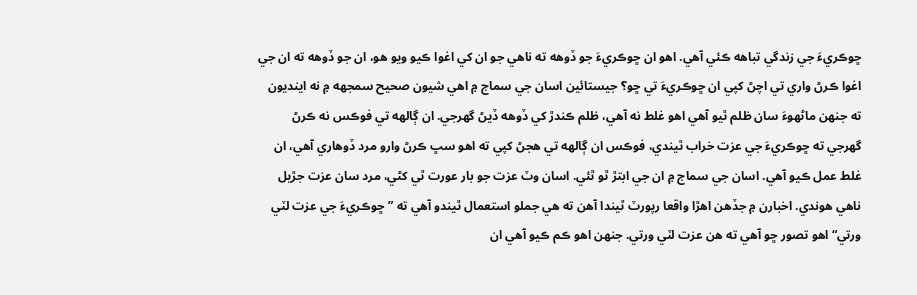ڇوڪريءَ جي زندگي تباهه ڪئي آهي. اهو ان ڇوڪريءَ جو ڏوهه ته ناهي جو ان کي اغوا ڪيو ويو هو، ان جو ڏوهه ته ان جي اغوا ڪرڻ واري تي اچڻ کپي ان ڇوڪريءَ تي ڇو؟ جيستائين اسان جي سماج ۾ اهي شيون صحيح سمجهه ۾ نه اينديون ته جنهن ماڻهوءَ سان ظلم ٿيو آهي اهو غلط نه آهي، ظلم ڪندڙ کي ڏوهه ڏيڻ گهرجي. ان ڳالهه تي فوڪس نه ڪرڻ گهرجي ته ڇوڪريءَ جي عزت خراب ٿيندي، فوڪس ان ڳالهه تي هجڻ کپي ته اهو سڀ ڪرڻ وارو مرد ڏوهاري آهي، ان غلط عمل ڪيو آهي. اسان جي سماج ۾ ان جي ابتڙ ٿو ٿئي. اسان وٽ عزت جو بار عورت ٿي کڻي، مرد سان عزت جڙيل ناهي هوندي. اخبارن ۾ جڏهن اهڙا واقعا رپورٽ ٿيندا آهن ته هي جملو استعمال ٿيندو آهي ته ”ڇوڪريءَ جي عزت لٽي ورتي“ اهو تصور ڇو آهي ته هن عزت لٽي ورتي. جنهن اهو ڪم ڪيو آهي ان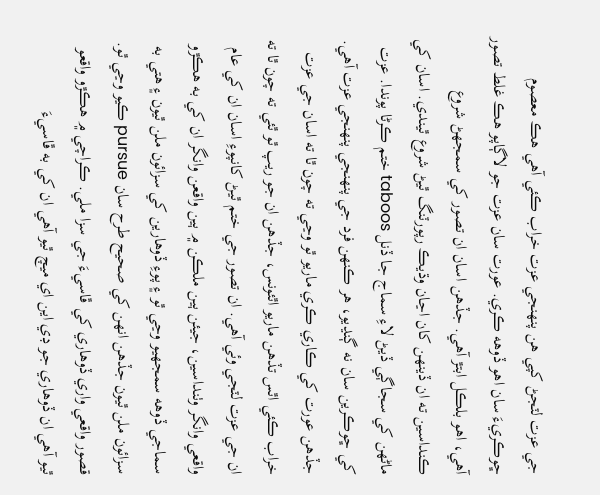جي عزت لٽجڻ کپي هن پنهنجي عزت خراب ڪئي آهي هڪ معصوم ڇوڪريءَ سان اهو ڏوهه ڪري. عورت سان عزت جو لاڳاپو هڪ غلط تصور آهي، اهو بلڪل ابتڙ آهي. جڏهن اسان ان تصور کي سمجهڻ شروع ڪنداسين ته ان ڏينهن کان اڃان وڌيڪ رپورٽنگ ٿيڻ شروع ٿيندي. اسان کي ماڻهن کي سجاڳي ڏيڻ لاءِ سماج جا ڏنل taboos ختم ڪرڻا پوندا. عزت کي ڇوڪرين سان نه ڳنڍيو، هر ڪنهن فرد جي پنهنجي پنهنجي عزت آهي. جڏهن عورت کي ڪاري ڪري ماريو ٿو وڃي ته چون ٿا ته اسان جي عزت خراب ڪئي اٿس تڏهن ماريو اٿئونس، جڏهن ان جو ريپ ٿو ٿئي ته چون ٿا ته ان جي عزت لٽجي وئي آهي. ان تصور جي ختم ٿيڻ کانپوءِ اسان ان کي عام واقعي وانگر وٺنداسين، جيئن ٻين ملڪن ۾ ٻين واقعن وانگر ان کي به هڪڙو سماجي ڏوهه سمجهيو وڃي ٿو ۽ پوءِ ڏوهارين کي سزائون ملن ٿيون ۽ هتي به سزائون ملن ٿيون جڏهن انهن کي صحيح طرح سان pursue ڪيو وڃي ٿو. قصور واقعي واري ڏوهاري کي ڦاسيءَ جي سزا ملي. ڪراچي ۾ هڪڙو واقعو ٿيو آهي ان ڏوهاري جو ڊي اين اي ميچ ٿيو آهي ان کي به ڦاسيءَ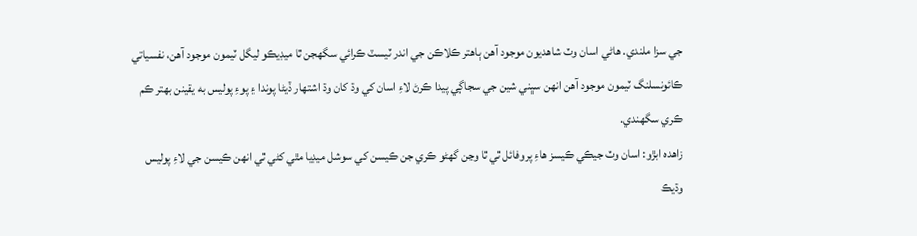جي سزا ملندي. هاڻي اسان وٽ شاهديون موجود آهن ٻاهتر ڪلاڪن جي اندر ٽيسٽ ڪرائي سگهجن ٿا ميڊيڪو ليگل ٽيمون موجود آهن، نفسياتي ڪائونسلنگ ٽيمون موجود آهن انهن سڀني شين جي سجاڳي پيدا ڪرڻ لاءِ اسان کي وڌ کان وڌ اشتهار ڏيڻا پوندا ۽ پوءِ پوليس به يقينن بهتر ڪم ڪري سگهندي.
زاهده ابڙو: اسان وٽ جيڪي ڪيسز هاءِ پروفائل ٿي ٿا وڃن گهڻو ڪري جن ڪيسن کي سوشل ميڊيا مٿي کڻي ٿي انهن ڪيسن جي لاءِ پوليس وڌيڪ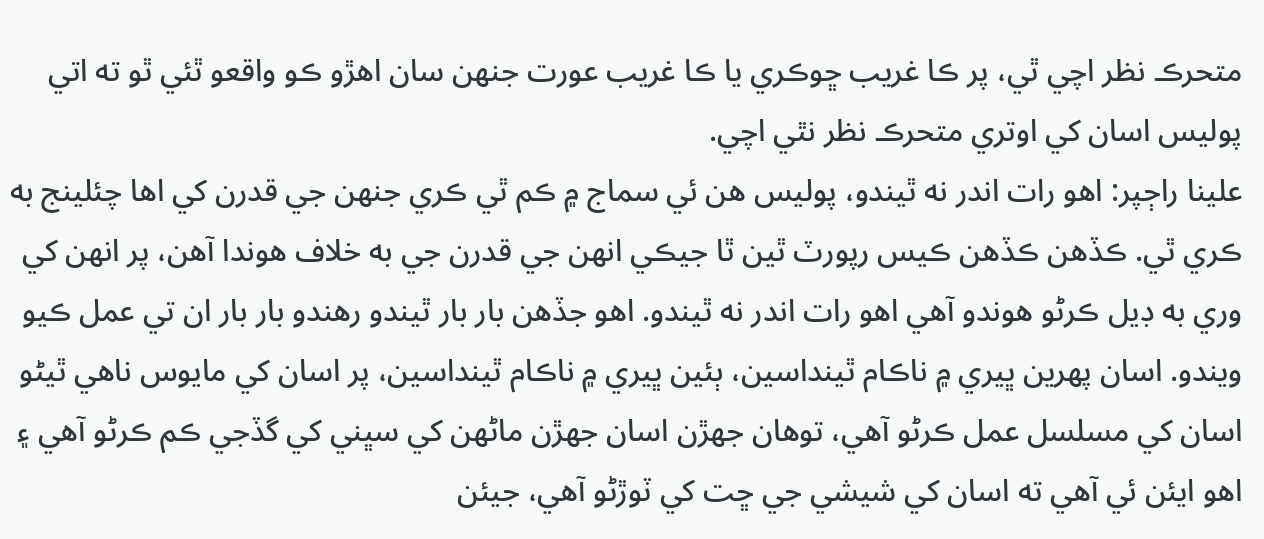متحرڪ نظر اچي ٿي، پر ڪا غريب ڇوڪري يا ڪا غريب عورت جنهن سان اهڙو ڪو واقعو ٿئي ٿو ته اتي پوليس اسان کي اوتري متحرڪ نظر نٿي اچي.
علينا راڄپر: اهو رات اندر نه ٿيندو، پوليس هن ئي سماج ۾ ڪم ٿي ڪري جنهن جي قدرن کي اها چئلينج به ڪري ٿي. ڪڏهن ڪڏهن ڪيس رپورٽ ٿين ٿا جيڪي انهن جي قدرن جي به خلاف هوندا آهن، پر انهن کي وري به ڊيل ڪرڻو هوندو آهي اهو رات اندر نه ٿيندو. اهو جڏهن بار بار ٿيندو رهندو بار بار ان تي عمل ڪيو ويندو. اسان پهرين ڀيري ۾ ناڪام ٿينداسين، ٻئين ڀيري ۾ ناڪام ٿينداسين، پر اسان کي مايوس ناهي ٿيڻو اسان کي مسلسل عمل ڪرڻو آهي، توهان جهڙن اسان جهڙن ماڻهن کي سڀني کي گڏجي ڪم ڪرڻو آهي ۽ اهو ايئن ئي آهي ته اسان کي شيشي جي ڇت کي ٽوڙڻو آهي، جيئن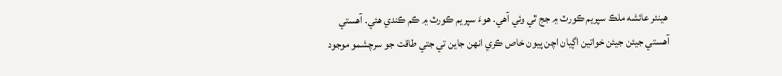هينئر عائشه ملڪ سپريم ڪورٽ ۾ جج ٿي وئي آهي. هوءَ سپريم ڪورٽ ۾ ڪم ڪندي هئي. آهستي آهستي جيئن جيئن خواتين اڳيان اچن پيون خاص ڪري انهن جاين تي جتي طاقت جو سرچشمو موجود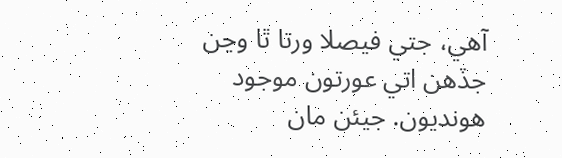آهي، جتي فيصلا ورتا ٿا وڃن جڏهن اتي عورتون موجود هونديون. جيئن مان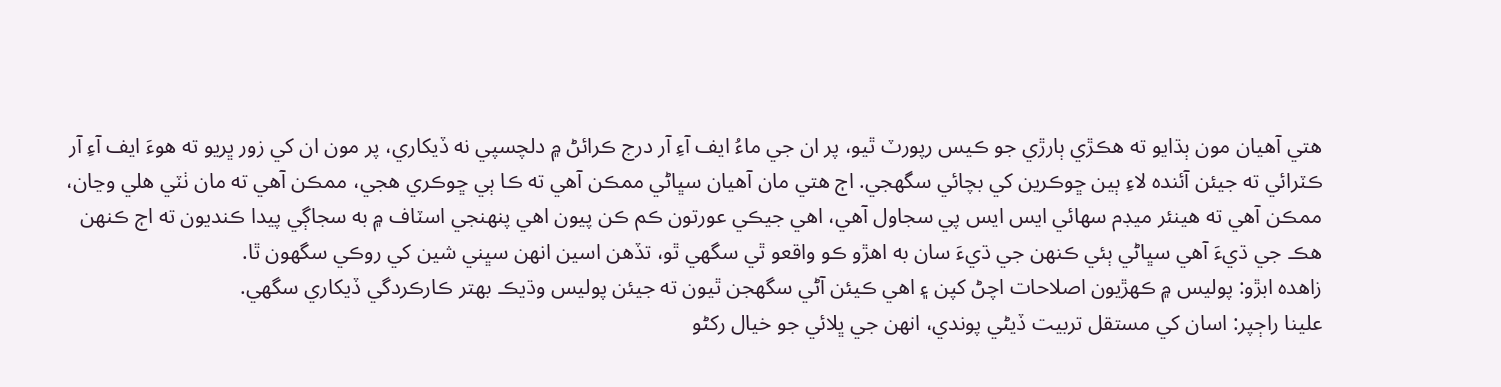هتي آهيان مون ٻڌايو ته هڪڙي ٻارڙي جو ڪيس رپورٽ ٿيو، پر ان جي ماءُ ايف آءِ آر درج ڪرائڻ ۾ دلچسپي نه ڏيکاري، پر مون ان کي زور ڀريو ته هوءَ ايف آءِ آر ڪٽرائي ته جيئن آئنده لاءِ ٻين ڇوڪرين کي بچائي سگهجي. اڄ هتي مان آهيان سڀاڻي ممڪن آهي ته ڪا ٻي ڇوڪري هجي، ممڪن آهي ته مان ٺٽي هلي وڃان، ممڪن آهي ته هينئر ميڊم سهائي ايس ايس پي سجاول آهي، اهي جيڪي عورتون ڪم ڪن پيون اهي پنهنجي اسٽاف ۾ به سجاڳي پيدا ڪنديون ته اڄ ڪنهن هڪ جي ڌيءَ آهي سڀاڻي ٻئي ڪنهن جي ڌيءَ سان به اهڙو ڪو واقعو ٿي سگهي ٿو، تڏهن اسين انهن سڀني شين کي روڪي سگهون ٿا.
زاهده ابڙو: پوليس ۾ ڪهڙيون اصلاحات اچڻ کپن ۽ اهي ڪيئن آڻي سگهجن ٿيون ته جيئن پوليس وڌيڪ بهتر ڪارڪردگي ڏيکاري سگهي.
علينا راڄپر: اسان کي مستقل تربيت ڏيڻي پوندي، انهن جي ڀلائي جو خيال رکڻو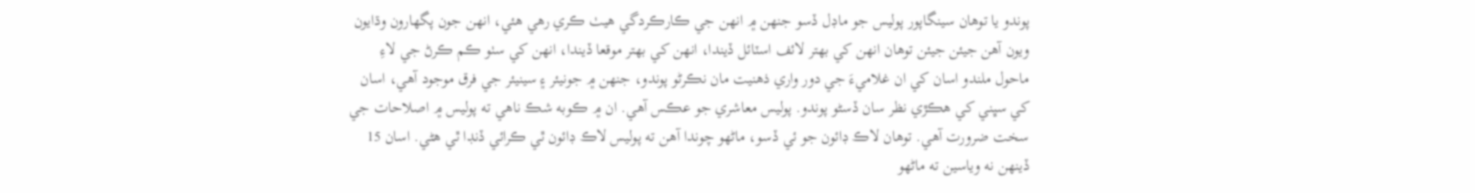پوندو يا توهان سينگاپور پوليس جو ماڊل ڏسو جنهن ۾ انهن جي ڪارڪردگي هيٺ ڪري رهي هئي، انهن جون پگهارون وڌايون ويون آهن جيئن جيئن توهان انهن کي بهتر لائف اسٽائل ڏيندا، انهن کي بهتر موقعا ڏيندا، انهن کي سٺو ڪم ڪرڻ جي لاءِ ماحول ملندو اسان کي ان غلاميءَ جي دور واري ذهنيت مان نڪرڻو پوندو، جنهن ۾ جونيئر ۽ سينيئر جي فرق موجود آهي، اسان کي سڀني کي هڪڙي نظر سان ڏسڻو پوندو. پوليس معاشري جو عڪس آهي. ان ۾ ڪوبه شڪ ناهي ته پوليس ۾ اصلاحات جي سخت ضرورت آهي. توهان لاڪ ڊائون جو ئي ڏسو، ماڻهو چوندا آهن ته پوليس لاڪ ڊائون ٿي ڪرائي ڏنڊا ٿي هڻي. اسان 15 ڏينهن نه وياسين ته ماڻهو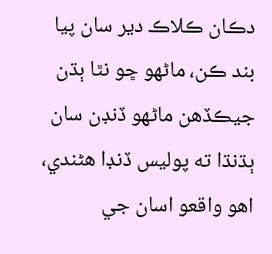دڪان ڪلاڪ دير سان پيا بند ڪن، ماڻهو ڇو نٿا ٻڌن جيڪڏهن ماڻهو ڏنڊن سان ٻڌنڌا ته پوليس ڏنڊا هڻندي، اهو واقعو اسان جي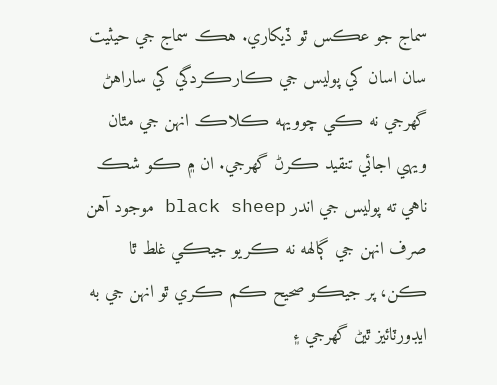سماج جو عڪس ٿو ڏيکاري. هڪ سماج جي حيثيت سان اسان کي پوليس جي ڪارڪردگي کي ساراهڻ گهرجي نه ڪي چوويهه ڪلاڪ انهن جي مٿان ويهي اجائي تنقيد ڪرڻ گهرجي. ان ۾ ڪو شڪ ناهي ته پوليس جي اندر black sheep موجود آهن صرف انهن جي ڳالهه نه ڪريو جيڪي غلط ٿا ڪن، پر جيڪو صحيح ڪم ڪري ٿو انهن جي به ايڊورٽائيز ٿيڻ گهرجي ۽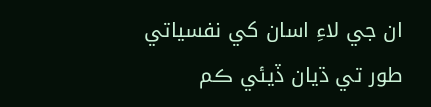ان جي لاءِ اسان کي نفسياتي طور تي ڌيان ڏيئي ڪم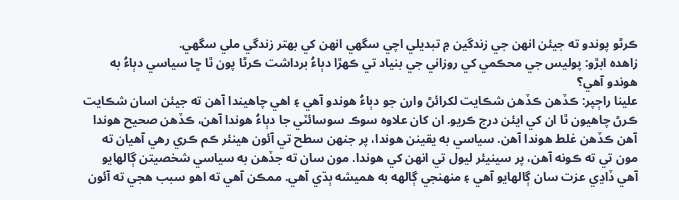ڪرڻو پوندو ته جيئن انهن جي زندگين ۾ تبديلي اچي سگهي انهن کي بهتر زندگي ملي سگهي.
زاهده ابڙو: پوليس جي محڪمي کي روزاني جي بنياد تي ڪهڙا دٻاءُ برداشت ڪرڻا پون ٿا ڇا سياسي دٻاءُ به هوندو آهي؟
علينا راڄپر: ڪڏهن ڪڏهن شڪايت لکرائڻ وارن جو دٻاءُ هوندو آهي ۽ اهي چاهيندا آهن ته جيئن اسان شڪايت ڪرڻ چاهيون ٿا ان کي ايئن درج ڪريو. ان کان علاوه سوڪ سوسائٽي جا دٻاءُ هوندا آهن، ڪڏهن صحيح هوندا آهن ڪڏهن غلط هوندا آهن. سياسي به يقينن هوندا، پر جنهن سطح تي آئون هينئر ڪم ڪري رهي آهيان ته مون تي ته ڪونه آهن، پر سينيئر ليول تي انهن کي هوندا. مون سان ته جڏهن به سياسي شخصيتن ڳالهايو آهي ڏاڍي عزت سان ڳالهايو آهي ۽ منهنجي ڳالهه به هميشه ٻڌي آهي. ممڪن آهي ته اهو سبب هجي ته آئون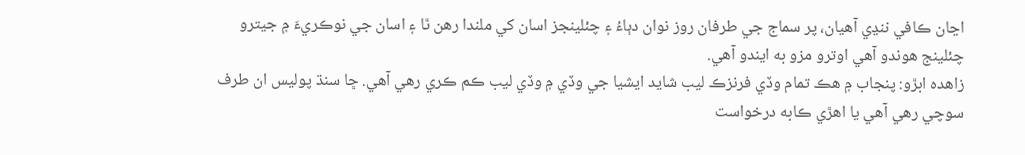اڃان ڪافي ننڍي آهيان، پر سماج جي طرفان روز نوان دٻاءُ ۽ چئلينجز اسان کي ملندا رهن ٿا ۽ اسان جي نوڪريءَ ۾ جيترو چئلينج هوندو آهي اوترو مزو به ايندو آهي.
زاهده ابڙو: پنجاب ۾ هڪ تمام وڏي فرنزڪ ليب شايد ايشيا جي وڏي ۾ وڏي ليب ڪم ڪري رهي آهي. ڇا سنڌ پوليس ان طرف سوچي رهي آهي يا اهڙي ڪابه درخواست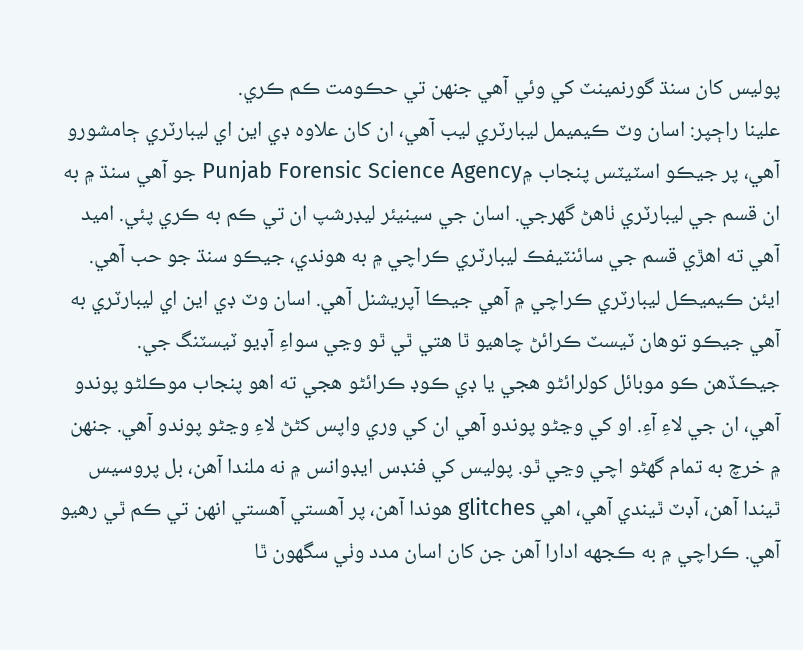پوليس کان سنڌ گورنمينٽ کي وئي آهي جنهن تي حڪومت ڪم ڪري.
علينا راڄپر: اسان وٽ ڪيميمل ليبارٽري ليب آهي، ان کان علاوه ڊي اين اي ليبارٽري ڄامشورو آهي، پر جيڪو اسٽيٽس پنجاب ۾Punjab Forensic Science Agency جو آهي سنڌ ۾ به ان قسم جي ليبارٽري ٺاهڻ گهرجي. اسان جي سينيئر ليڊرشپ ان تي ڪم به ڪري پئي. اميد آهي ته اهڙي قسم جي سائنٽيفڪ ليبارٽري ڪراچي ۾ به هوندي، جيڪو سنڌ جو حب آهي. ايئن ڪيميڪل ليبارٽري ڪراچي ۾ آهي جيڪا آپريشنل آهي. اسان وٽ ڊي اين اي ليبارٽري به آهي جيڪو توهان ٽيسٽ ڪرائڻ چاهيو ٿا هتي ٿي ٿو وڃي سواءِ آڊيو ٽيسٽنگ جي. جيڪڏهن ڪو موبائل کولرائڻو هجي يا ڊي ڪوڊ ڪرائڻو هجي ته اهو پنجاب موڪلڻو پوندو آهي، ان جي لاءِ آءِ. او کي وڃڻو پوندو آهي ان کي وري واپس کڻڻ لاءِ وڃڻو پوندو آهي. جنهن ۾ خرچ به تمام گهڻو اچي وڃي ٿو. پوليس کي فنڊس ايڊوانس ۾ نه ملندا آهن، بل پروسيس ٿيندا آهن، آڊٽ ٿيندي آهي، اهي glitches هوندا آهن، پر آهستي آهستي انهن تي ڪم ٿي رهيو آهي. ڪراچي ۾ به ڪجهه ادارا آهن جن کان اسان مدد وٺي سگهون ٿا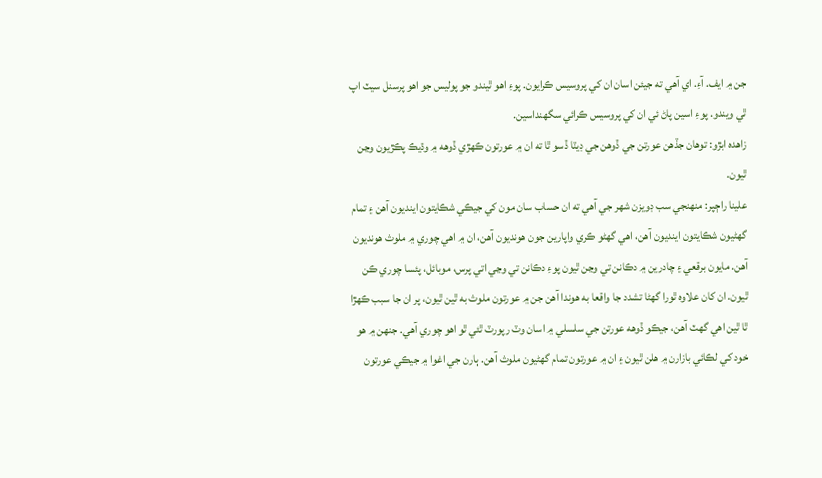جن ۾ ايف. آءِ. اي آهي ته جيئن اسان ان کي پروسيس ڪرايون. پوءِ اهو ٿيندو جو پوليس جو اهو پرسنل سيٽ اپ ٿي ويندو. پوءِ اسين پاڻ ئي ان کي پروسيس ڪرائي سگهنداسين.
زاهده ابڙو: توهان جڏهن عورتن جي ڏوهن جي ڊيٽا ڏسو ٿا ته ان ۾ عورتون ڪهڙي ڏوهه ۾ وڌيڪ پڪڙيون وڃن ٿيون.
علينا راڄپر: منهنجي سب ڊويزن شهر جي آهي ته ان حساب سان مون کي جيڪي شڪايتون اينديون آهن ۽ تمام گهڻيون شڪايتون اينديون آهن، اهي گهڻو ڪري واپارين جون هونديون آهن، ان ۾ اهي چوري ۾ ملوث هونديون آهن. مايون برقعي ۽ چادرين ۾ دڪانن تي وڃن ٿيون پوءِ دڪانن تي وڃي اتي پرس، موبائل، پئسا چوري ڪن ٿيون. ان کان علاوه ٿورا گهڻا تشدد جا واقعا به هوندا آهن جن ۾ عورتون ملوث به ٿين ٿيون، پر ان جا سبب ڪهڙا ٿا ٿين اهي گهٽ آهن، جيڪو ڏوهه عورتن جي سلسلي ۾ اسان وٽ رپورٽ ٿئي ٿو اهو چوري آهي. جنهن ۾ هو خود کي لڪائي بازارن ۾ هلن ٿيون ۽ ان ۾ عورتون تمام گهڻيون ملوث آهن. ٻارن جي اغوا ۾ جيڪي عورتون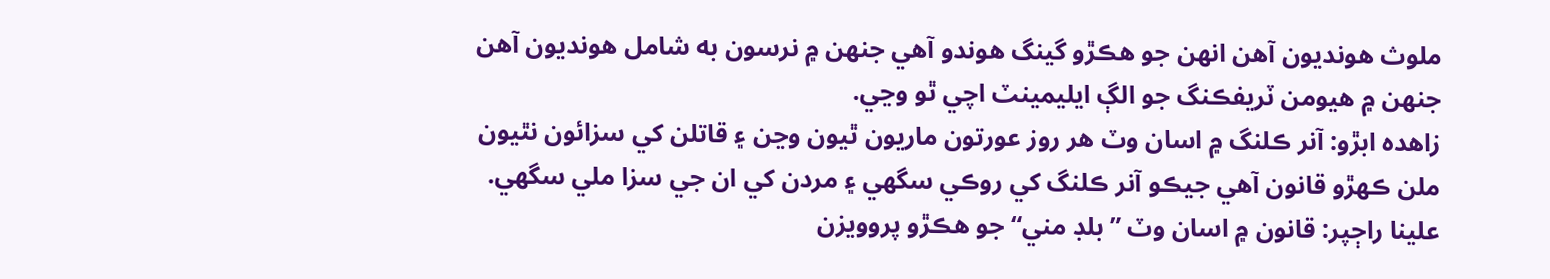ملوث هونديون آهن انهن جو هڪڙو گينگ هوندو آهي جنهن ۾ نرسون به شامل هونديون آهن جنهن ۾ هيومن ٽريفڪنگ جو الڳ ايليمينٽ اچي ٿو وڃي.
زاهده ابڙو: آنر ڪلنگ ۾ اسان وٽ هر روز عورتون ماريون ٿيون وڃن ۽ قاتلن کي سزائون نٿيون ملن ڪهڙو قانون آهي جيڪو آنر ڪلنگ کي روڪي سگهي ۽ مردن کي ان جي سزا ملي سگهي.
علينا راڄپر: قانون ۾ اسان وٽ ”بلڊ مني“ جو هڪڙو پروويزن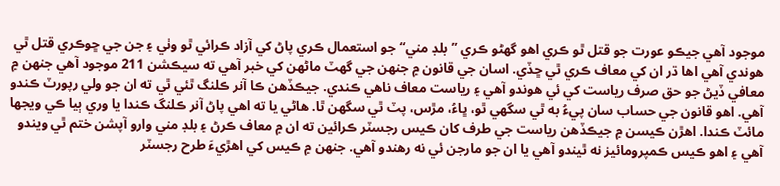موجود آهي جيڪو عورت جو قتل ٿو ڪري اهو گهڻو ڪري ”بلڊ مني“ جو استعمال ڪري پاڻ کي آزاد ڪرائي ٿو وٺي ۽ جن جي ڇوڪري قتل ٿي هوندي آهي اها ڌر ان کي معاف ڪري ٿي ڇڏي. اسان جي قانون ۾ جنهن جي گهٽ ماڻهن کي خبر آهي ته سيڪشن 211 موجود آهي جنهن ۾ معافي ڏيڻ جو حق صرف رياست کي ئي هوندو آهي ۽ رياست معاف ناهي ڪندي. جيڪڏهن ڪا آنر ڪلنگ ٿئي ٿي ته ان جو ولي رپورٽ ڪندو آهي. اهو قانون جي حساب سان پيءُ به ٿي سگهي ٿو، ڀاءُ، مڙس، پٽ ٿي سگهن ٿا. هاڻي يا ته اهي پاڻ آنر ڪلنگ ڪندا يا وري ٻيا ڪي ويجها مائٽ ڪندا. اهڙن ڪيسن ۾ جيڪڏهن رياست جي طرف کان ڪيس رجسٽر ڪرائين ته ان ۾ معاف ڪرڻ ۽ بلڊ مني وارو آپشن ختم ٿي ويندو آهي ۽ اهو ڪيس ڪمپرومائيز نه ٿيندو آهي يا ان جو مارجن ئي نه رهندو آهي. جنهن ۾ ڪيس کي اهڙيءَ طرح رجسٽر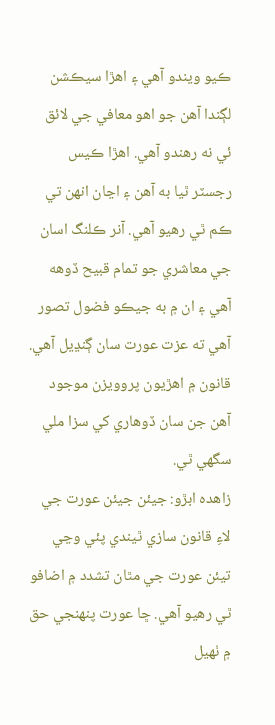ڪيو ويندو آهي ۽ اهڙا سيڪشن لڳندا آهن جو اهو معافي جي لائق ئي نه رهندو آهي. اهڙا ڪيس رجسٽر ٿيا به آهن ۽ اڃان انهن تي ڪم ٿي رهيو آهي. آنر ڪلنگ اسان جي معاشري جو تمام قبيح ڏوهه آهي ۽ ان ۾ به جيڪو فضول تصور آهي ته عزت عورت سان ڳنڍيل آهي. قانون ۾ اهڙيون پروويزن موجود آهن جن سان ڏوهاري کي سزا ملي سگهي ٿي.
زاهده ابڙو: جيئن جيئن عورت جي لاءِ قانون سازي ٿيندي پئي وڃي تيئن عورت جي مٿان تشدد ۾ اضافو ٿي رهيو آهي. ڇا عورت پنهنجي حق ۾ ٺهيل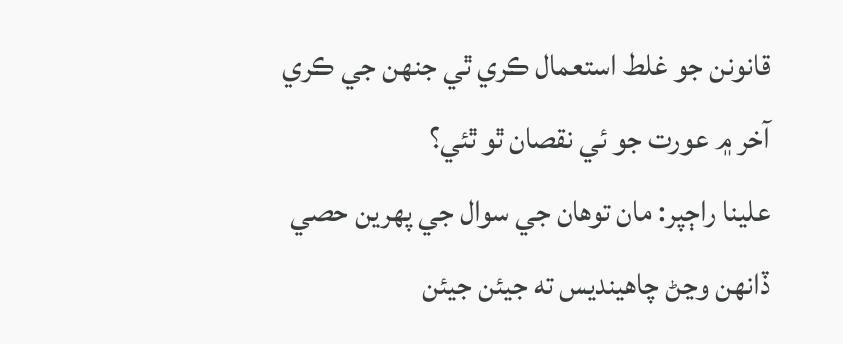قانونن جو غلط استعمال ڪري ٿي جنهن جي ڪري آخر ۾ عورت جو ئي نقصان ٿو ٿئي؟
علينا راڄپر: مان توهان جي سوال جي پهرين حصي ڏانهن وڃڻ چاهينديس ته جيئن جيئن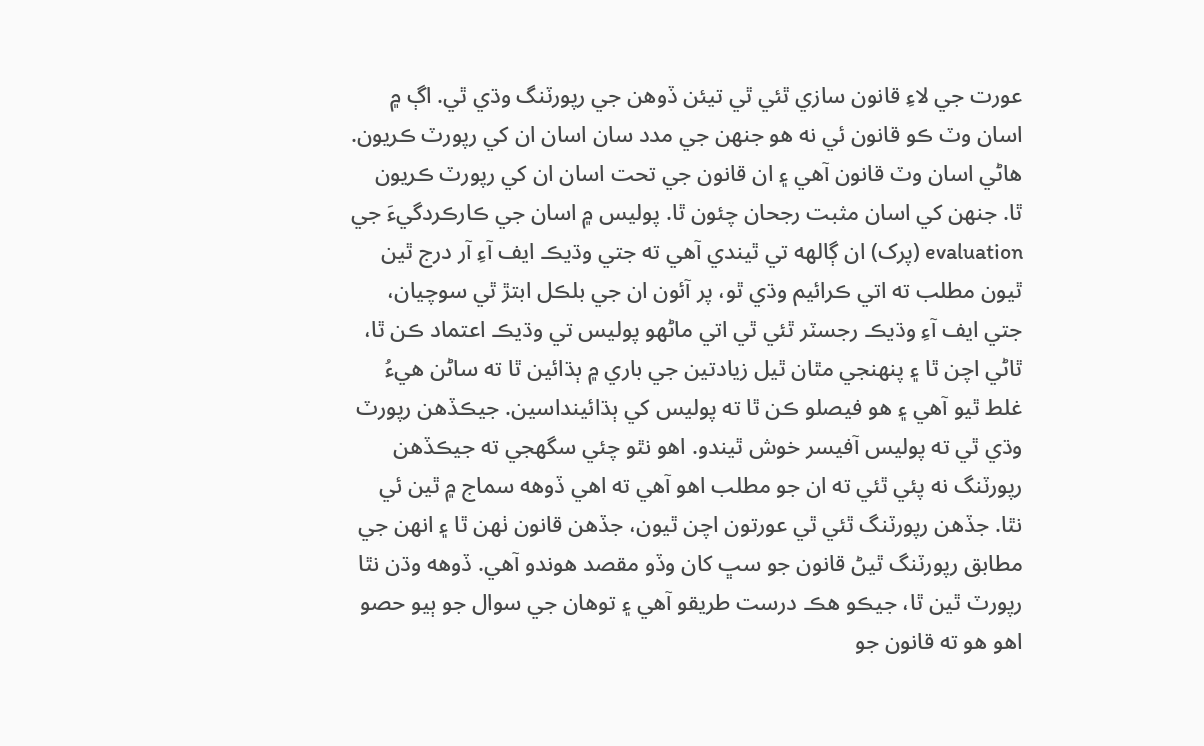عورت جي لاءِ قانون سازي ٿئي ٿي تيئن ڏوهن جي رپورٽنگ وڌي ٿي. اڳ ۾ اسان وٽ ڪو قانون ئي نه هو جنهن جي مدد سان اسان ان کي رپورٽ ڪريون. هاڻي اسان وٽ قانون آهي ۽ ان قانون جي تحت اسان ان کي رپورٽ ڪريون ٿا. جنهن کي اسان مثبت رجحان چئون ٿا. پوليس ۾ اسان جي ڪارڪردگيءَ جي evaluation (پرک) ان ڳالهه تي ٿيندي آهي ته جتي وڌيڪ ايف آءِ آر درج ٿين ٿيون مطلب ته اتي ڪرائيم وڌي ٿو، پر آئون ان جي بلڪل ابتڙ ٿي سوچيان، جتي ايف آءِ وڌيڪ رجسٽر ٿئي ٿي اتي ماڻهو پوليس تي وڌيڪ اعتماد ڪن ٿا، ٿاڻي اچن ٿا ۽ پنهنجي مٿان ٿيل زيادتين جي باري ۾ ٻڌائين ٿا ته ساڻن هيءُ غلط ٿيو آهي ۽ هو فيصلو ڪن ٿا ته پوليس کي ٻڌائينداسين. جيڪڏهن رپورٽ وڌي ٿي ته پوليس آفيسر خوش ٿيندو. اهو نٿو چئي سگهجي ته جيڪڏهن رپورٽنگ نه پئي ٿئي ته ان جو مطلب اهو آهي ته اهي ڏوهه سماج ۾ ٿين ئي نٿا. جڏهن رپورٽنگ ٿئي ٿي عورتون اچن ٿيون، جڏهن قانون ٺهن ٿا ۽ انهن جي مطابق رپورٽنگ ٿيڻ قانون جو سڀ کان وڏو مقصد هوندو آهي. ڏوهه وڌن نٿا رپورٽ ٿين ٿا، جيڪو هڪ درست طريقو آهي ۽ توهان جي سوال جو ٻيو حصو اهو هو ته قانون جو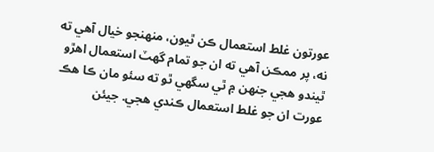عورتون غلط استعمال ڪن ٿيون، منهنجو خيال آهي ته نه، پر ممڪن آهي ته ان جو تمام گهٽ استعمال اهڙو ٿيندو هجي جنهن ۾ ٿي سگهي ٿو ته سئو مان ڪا هڪ عورت ان جو غلط استعمال ڪندي هجي. جيئن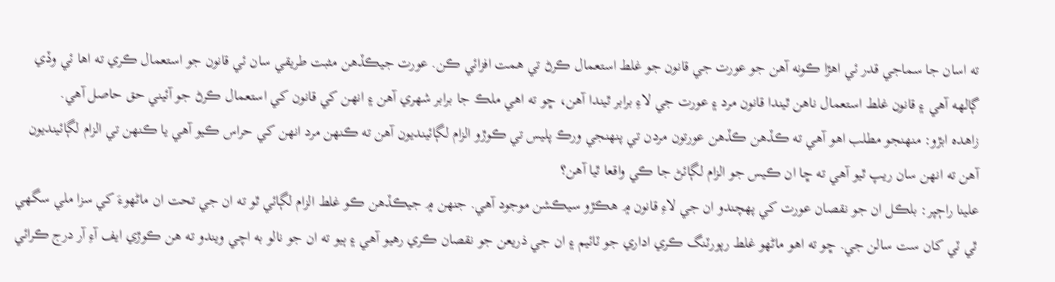ته اسان جا سماجي قدر ئي اهڙا ڪونه آهن جو عورت جي قانون جو غلط استعمال ڪرڻ تي همت افزائي ڪن. عورت جيڪڏهن مثبت طريقي سان ئي قانون جو استعمال ڪري ته اها ئي وڏي ڳالهه آهي ۽ قانون غلط استعمال ناهن ٿيندا قانون مرد ۽ عورت جي لاءِ برابر ٿيندا آهن، ڇو ته اهي ملڪ جا برابر شهري آهن ۽ انهن کي قانون کي استعمال ڪرڻ جو آئيني حق حاصل آهي.
زاهده ابڙو: منهنجو مطلب اهو آهي ته ڪڏهن ڪڏهن عورتون مردن تي پنهنجي ورڪ پليس تي ڪوڙو الزام لڳائينديون آهن ته ڪنهن مرد انهن کي حراس ڪيو آهي يا ڪنهن تي الزام لڳائينديون آهن ته انهن سان ريپ ٿيو آهي ته ڇا ان ڪيس جو الزام لڳائڻ جا ڪي واقعا ٿيا آهن؟
علينا راڄپر: بلڪل ان جو نقصان عورت کي پهچندو ان جي لاءِ قانون ۾ هڪڙو سيڪشن موجود آهي. جنهن ۾ جيڪڏهن ڪو غلط الزام لڳائي ٿو ته ان جي تحت ان ماڻهوءَ کي سزا ملي سگهي ٿي ٽي کان ست سالن جي. ڇو ته اهو ماڻهو غلط رپورٽنگ ڪري اداري جو ٽائيم ۽ ان جي ذريعن جو نقصان ڪري رهيو آهي ۽ ٻيو ته ان جو نالو به اچي ويندو ته هن ڪوڙي ايف آءِ آر درج ڪرائي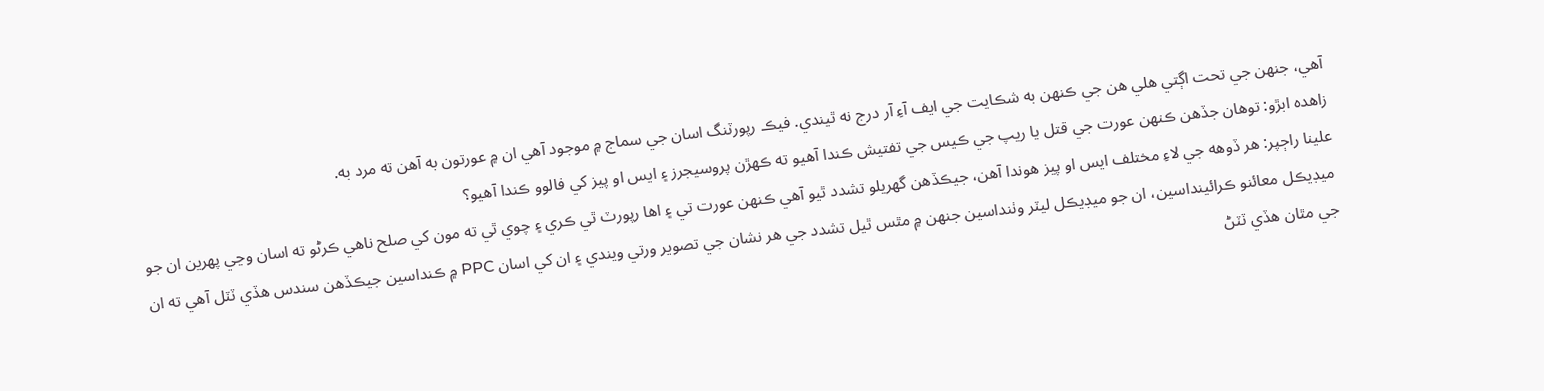آهي، جنهن جي تحت اڳتي هلي هن جي ڪنهن به شڪايت جي ايف آءِ آر درج نه ٿيندي. فيڪ رپورٽنگ اسان جي سماج ۾ موجود آهي ان ۾ عورتون به آهن ته مرد به.
زاهده ابڙو: توهان جڏهن ڪنهن عورت جي قتل يا ريپ جي ڪيس جي تفتيش ڪندا آهيو ته ڪهڙن پروسيجرز ۽ ايس او پيز کي فالوو ڪندا آهيو؟
علينا راڄپر: هر ڏوهه جي لاءِ مختلف ايس او پيز هوندا آهن، جيڪڏهن گهريلو تشدد ٿيو آهي ڪنهن عورت تي ۽ اها رپورٽ ٿي ڪري ۽ چوي ٿي ته مون کي صلح ناهي ڪرڻو ته اسان وڃي پهرين ان جو ميڊيڪل معائنو ڪرائينداسين، ان جو ميڊيڪل ليٽر وٺنداسين جنهن ۾ مٿس ٿيل تشدد جي هر نشان جي تصوير ورتي ويندي ۽ ان کي اسان PPC ۾ ڪنداسين جيڪڏهن سندس هڏي ٽٽل آهي ته ان جي مٿان هڏي ٽٽڻ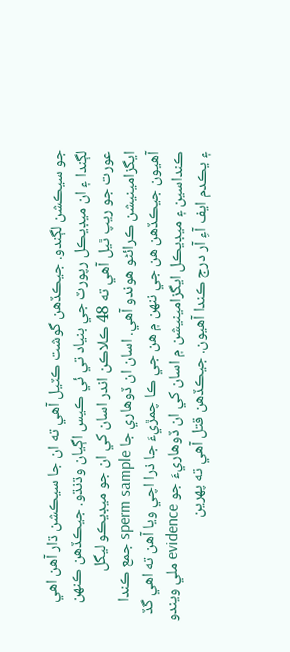جو سيڪشن لڳندو. جيڪڏهن گوشت ڪٽيل آهي ته ان جا سيڪشن ڌار آهن اهي لڳندا ۽ ان ميڊيڪل رپورٽ جي بنياد تي ئي ڪيس اڳيان وڌنڌو. جيڪڏهن ڪنهن عورت جو ريپ ٿيل آهي ته 48 ڪلاڪن اندر اسان کي ان جو ميڊيڪو ليگل ايگزامينيشن ڪرائڻو هوندو آهي. اسان ان ڏوهاري جا sperm sample جمع ڪندا آهيون جيڪڏهن هن جي ننهن ۾ هن جي ڪا چمڙيءَ جا ذرا اچي ويا آهن ته اهي گڏ ڪنداسين ۽ ميڊيڪل ايگزامينيشن ۾ اسان کي ان ڏوهاريءَ جو evidence ملي ويندو ۽ يڪدم ايف آءِ آر درج ڪندا آهيون. جيڪڏهن قتل آهي ته پهرين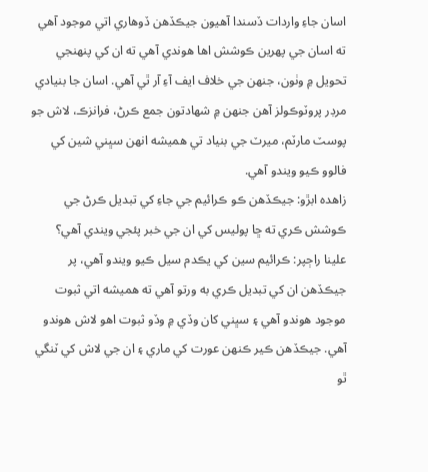اسان جاءِ واردات ڏسندا آهيون جيڪڏهن ڏوهاري اتي موجود آهي ته اسان جي پهرين ڪوشش اها هوندي آهي ته ان کي پنهنجي تحويل ۾ وٺون، جنهن جي خلاف ايف آءِ آر ٿي آهي. اسان جا بنيادي مرڊر پروٽوڪولز آهن جنهن ۾ شهادتون جمع ڪرڻ، فرانزڪ، لاش جو پوسٽ مارٽم، ميرٽ جي بنياد تي هميشه انهن سڀني شين کي فالوو ڪيو ويندو آهي.
زاهده ابڙو: جيڪڏهن ڪو ڪرائيم جي جاءِ کي تبديل ڪرڻ جي ڪوشش ڪري ته ڇا پوليس کي ان جي خبر پئجي ويندي آهي؟
علينا راڄپر: ڪرائيم سين کي يڪدم سيل ڪيو ويندو آهي، پر جيڪڏهن ان کي تبديل ڪري به ورتو آهي ته هميشه اتي ثبوت موجود هوندو آهي ۽ سڀني کان وڏي ۾ وڏو ثبوت اهو لاش هوندو آهي. جيڪڏهن ڪير ڪنهن عورت کي ماري ۽ ان جي لاش کي ٽنگي ٿو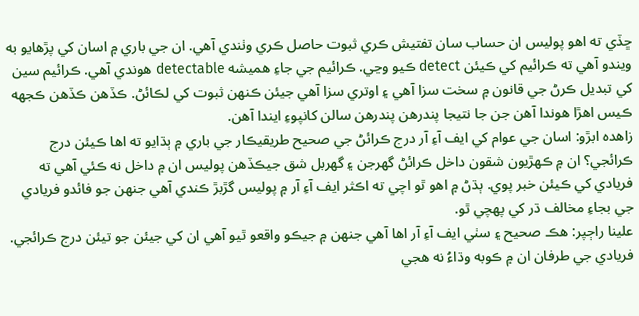ڇڏي ته اهو پوليس ان حساب سان تفتيش ڪري ثبوت حاصل ڪري وٺندي آهي. ان جي باري ۾ اسان کي پڙهايو به ويندو آهي ته ڪرائيم کي ڪيئن detect ڪيو وڃي. ڪرائيم جي جاءِ هميشه detectable هوندي آهي. ڪرائيم سين کي تبديل ڪرڻ جي قانون ۾ سخت سزا آهي ۽ اوتري سزا آهي جيئن ڪنهن ثبوت کي لڪائڻ. ڪڏهن ڪڏهن ڪجهه ڪيس اهڙا هوندا آهن جن جا نتيجا پندرهن پندرهن سالن کانپوءِ ايندا آهن.
زاهده ابڙو: اسان جي عوام کي ايف آءِ آر درج ڪرائڻ جي صحيح طريقيڪار جي باري ۾ ٻڌايو ته اها ڪيئن درج ڪرائجي؟ ان ۾ ڪهڙيون شقون داخل ڪرائڻ گهرجن ۽ گهربل شق جيڪڏهن پوليس ان ۾ داخل نه ڪئي آهي ته فريادي کي ڪيئن خبر پوي. ٻڌڻ ۾ اهو ٿو اچي ته اڪثر ايف آءِ آر ۾ پوليس گڙبڙ ڪندي آهي جنهن جو فائدو فريادي جي بجاءِ مخالف ڌر کي پهچي ٿو.
علينا راڄپر: هڪ صحيح ۽ سٺي ايف آءِ آر اها آهي جنهن ۾ جيڪو واقعو ٿيو آهي ان کي جيئن جو تيئن درج ڪرائجي. فريادي جي طرفان ان ۾ ڪوبه وڌاءُ نه هجي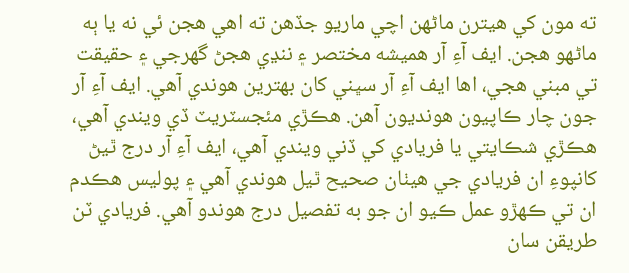ته مون کي هيترن ماڻهن اچي ماريو جڏهن ته اهي هجن ئي نه يا ٻه ماڻهو هجن. ايف آءِ آر هميشه مختصر ۽ ننڍي هجڻ گهرجي ۽ حقيقت تي مبني هجي، اها ايف آءِ آر سڀني کان بهترين هوندي آهي. ايف آءِ آر جون چار ڪاپيون هونديون آهن. هڪڙي مئجسٽريٽ ڏي ويندي آهي، هڪڙي شڪايتي يا فريادي کي ڏني ويندي آهي، ايف آءِ آر درج ٿيڻ کانپوءِ ان فريادي جي هيٺان صحيح ٿيل هوندي آهي ۽ پوليس هڪدم ان تي ڪهڙو عمل ڪيو ان جو به تفصيل درج هوندو آهي. فريادي ٽن طريقن سان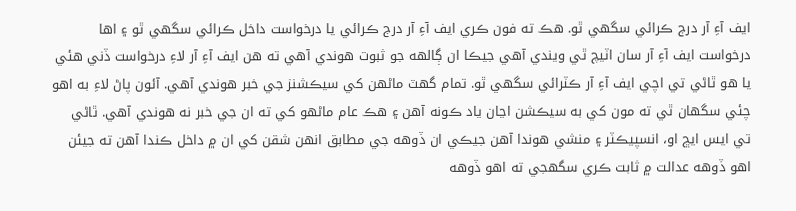ايف آءِ آر درج ڪرائي سگهي ٿو. هڪ ته فون ڪري ايف آءِ آر درج ڪرائي يا درخواست داخل ڪرائي سگهي ٿو ۽ اها درخواست ايف آءِ آر سان اٽيچ ٿي ويندي آهي جيڪا ان ڳالهه جو ثبوت هوندي آهي ته هن ايف آءِ آر لاءِ درخواست ڏني هئي يا هو ٿاڻي تي اچي ايف آءِ آر ڪٽرائي سگهي ٿو. تمام گهٽ ماڻهن کي سيڪشنز جي خبر هوندي آهي. آئون پاڻ لاءِ به اهو چئي سگهان ٿي ته مون کي به سيڪشن اڃان ياد ڪونه آهن ۽ هڪ عام ماڻهو کي ته ان جي خبر نه هوندي آهي. ٿاڻي تي ايس ايڇ او، انسپيڪٽر ۽ منشي هوندا آهن جيڪي ان ڏوهه جي مطابق انهن شقن کي ان ۾ داخل ڪندا آهن ته جيئن اهو ڏوهه عدالت ۾ ثابت ڪري سگهجي ته اهو ڏوهه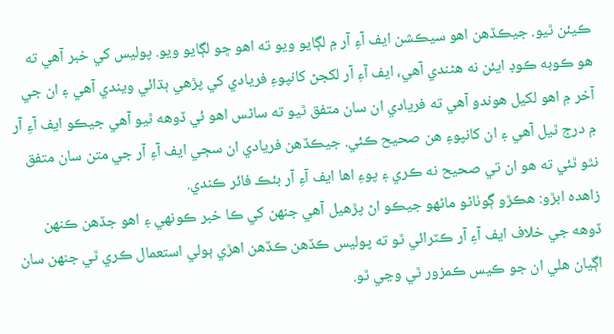ڪيئن ٿيو. جيڪڏهن اهو سيڪشن ايف آءِ آر ۾ لڳايو ويو ته اهو ڇو لڳايو ويو. پوليس کي خبر آهي ته هو ڪوبه ڪوڊ ايئن نه هڻندي آهي، ايف آءِ آر لکجڻ کانپوءِ فريادي کي پڙهي ٻڌائي ويندي آهي ۽ ان جي آخر ۾ اهو لکيل هوندو آهي ته فريادي ان سان متفق ٿيو ته ساڻس اهو ئي ڏوهه ٿيو آهي جيڪو ايف آءِ آر ۾ درج ٿيل آهي ۽ ان کانپوءِ هن صحيح ڪئي. جيڪڏهن فريادي ان سڄي ايف آءِ آر جي متن سان متفق نٿو ٿئي ته هو ان تي صحيح نه ڪري ۽ پوءِ اها ايف آءِ آر بئڪ فائر ڪندي.
زاهده ابڙو: هڪڙو ڳوٺاڻو ماڻهو جيڪو اڻ پڙهيل آهي جنهن کي ڪا خبر ڪونهي ۽ اهو جڏهن ڪنهن ڏوهه جي خلاف ايف آءِ آر ڪٽرائي ٿو ته پوليس ڪڏهن ڪڏهن اهڙي ٻولي استعمال ڪري ٿي جنهن سان اڳيان هلي ان جو ڪيس ڪمزور ٿي وڃي ٿو.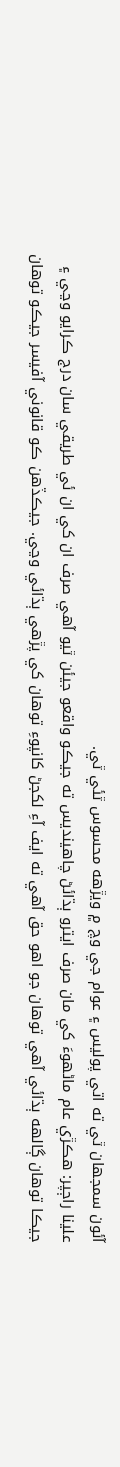آئون سمجهان ٿي ته اتي پوليس ۽ عوام جي وچ ۾ ويڙهه محسوس ٿئي ٿي.
علينا راڄپر: هڪڙي عام ماڻهوءَ کي مان صرف ايترو ٻڌائڻ چاهينديس ته جيڪو واقعو جيئن ٿيو آهي صرف ان کي ان ئي طريقي سان درج ڪرايو وڃي ۽ جيڪا توهان ڳالهه ٻڌائي آهي توهان جو اهو حق آهي ته ايف آءِ لکجڻ کانپوءِ توهان کي پڙهي ٻڌائي وڃي. جيڪڏهن ڪو قانوني آفيسر جيڪو توهان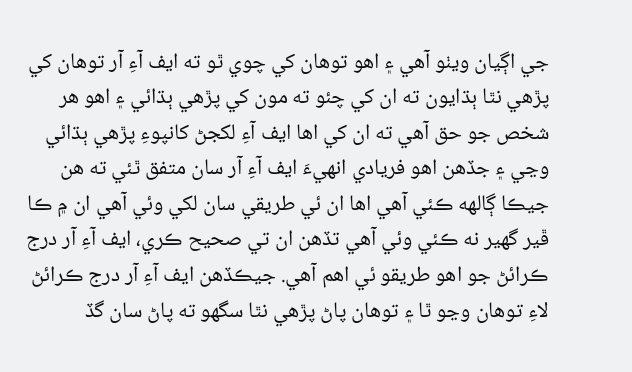جي اڳيان ويٺو آهي ۽ اهو توهان کي چوي ٿو ته ايف آءِ آر توهان کي پڙهي نٿا ٻڌايون ته ان کي چئو ته مون کي پڙهي ٻڌائي ۽ اهو هر شخص جو حق آهي ته ان کي اها ايف آءِ لکجڻ کانپوءِ پڙهي ٻڌائي وڃي ۽ جڏهن اهو فريادي انهيءَ ايف آءِ آر سان متفق ٿئي ته هن جيڪا ڳالهه ڪئي آهي اها ان ئي طريقي سان لکي وئي آهي ان ۾ ڪا ڦير گهير نه ڪئي وئي آهي تڏهن ان تي صحيح ڪري، ايف آءِ آر درج ڪرائڻ جو اهو طريقو ئي اهم آهي. جيڪڏهن ايف آءِ آر درج ڪرائڻ لاءِ توهان وڃو ٿا ۽ توهان پاڻ پڙهي نٿا سگهو ته پاڻ سان گڏ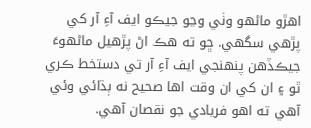اهڙو ماڻهو وٺي وڃو جيڪو ايف آءِ آر کي پڙهي سگهي. ڇو ته هڪ اڻ پڙهيل ماڻهوءَ جيڪڏهن پنهنجي ايف آءِ آر تي دستخط ڪري ٿو ۽ ان کي ان وقت اها صحيح نه ٻڌائي وئي آهي ته اهو فريادي جو نقصان آهي.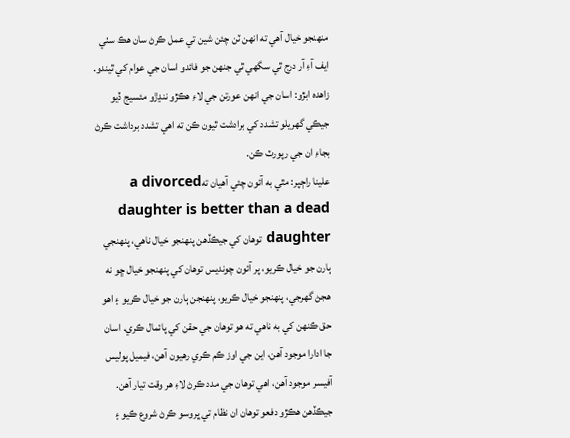منهنجو خيال آهي ته انهن ٽن چئن شين تي عمل ڪرڻ سان هڪ سٺي ايف آءِ آر درج ٿي سگهي ٿي جنهن جو فائدو اسان جي عوام کي ٿيندو.
زاهده ابڙو: اسان جي انهن عورتن جي لاءِ هڪڙو ننڍڙو مئسيج ڏيو جيڪي گهريلو تشدد کي برادشت ٿيون ڪن ته اهي تشدد برداشت ڪرڻ بجاءِ ان جي رپورٽ ڪن.
علينا راڄپر: مٿي به آئون چئي آهيان تهa divorced daughter is better than a dead daughter توهان کي جيڪڏهن پنهنجو خيال ناهي، پنهنجي ٻارن جو خيال ڪريو، پر آئون چونديس توهان کي پنهنجو خيال ڇو نه هجڻ گهرجي، پنهنجو خيال ڪريو، پنهنجن ٻارن جو خيال ڪريو ۽ اهو حق ڪنهن کي به ناهي ته هو توهان جي حقن کي پائمال ڪري. اسان جا ادارا موجود آهن، اين جي اوز ڪم ڪري رهيون آهن، فيميل پوليس آفيسر موجود آهن، اهي توهان جي مدد ڪرڻ لاءِ هر وقت تيار آهن. جيڪڏهن هڪڙو دفعو توهان ان نظام تي ڀروسو ڪرڻ شروع ڪيو ۽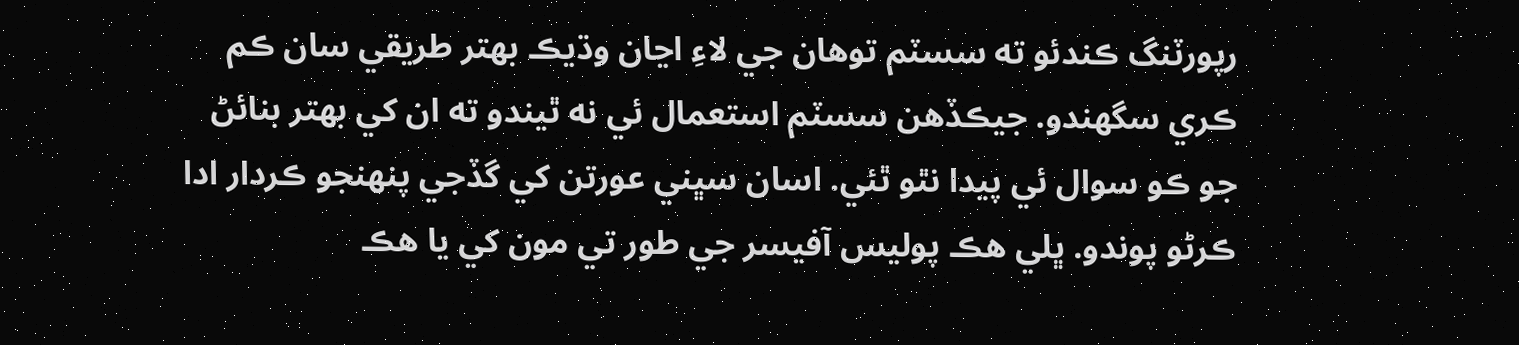رپورٽنگ ڪندئو ته سسٽم توهان جي لاءِ اڃان وڌيڪ بهتر طريقي سان ڪم ڪري سگهندو. جيڪڏهن سسٽم استعمال ئي نه ٿيندو ته ان کي بهتر بنائڻ جو ڪو سوال ئي پيدا نٿو ٿئي. اسان سڀني عورتن کي گڏجي پنهنجو ڪردار ادا ڪرڻو پوندو. ڀلي هڪ پوليس آفيسر جي طور تي مون کي يا هڪ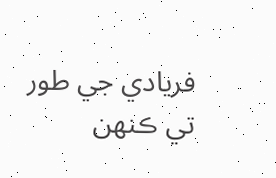فريادي جي طور تي ڪنهن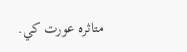متاثره عورت کي.